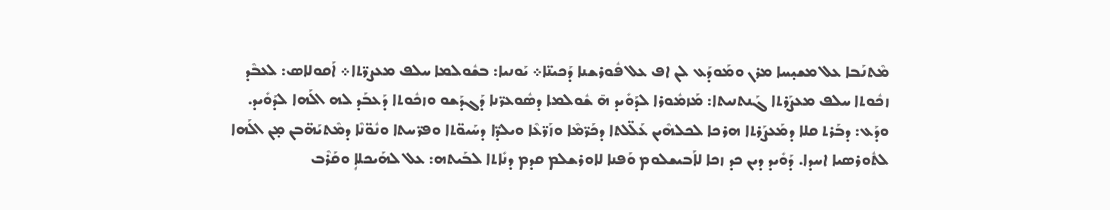ܡܶܬܢܰܒܐ ܥܠ ܡܫܝ̣ܚܐ ܡܪܢ ܘܡܰܘܕܰܥ ܠܢ ܐܦ ܥܠ ܦܽܘܪܫܢܐ ܕܰܟܝܢ̈ܐ܀ ܝܰܘܢܝܐ: ܒܫܽܘܠܡܐ ܚܠܦ ܡܥܨܪ̈ܬܐ܀ ܐܰܩܘܠܐܣ: ܠܥܒܶܕ ܙܟܽܘܬܐ ܚܠܦ ܡܥܨܰܪܬܐ ܓܰܢܬܢܝܬܐ: ܡܰܙܡܽܘܪܐ ܠܕܰܘܺܝܕ ܗ̄ ܫܽܘܠܡܐ ܕܣܽܘܥܪ̈ܢܐ ܕܰܓܕܰܫܘ ܘܙܟܽܘܬܐ ܕܰܥܒܰܕ ܠܗ ܐܠܰܗܐ ܠܕܰܘܺܝܕ. ܘܕܰܥ: ܕܒܰܪܬ ܩܠܐ ܕܡܰܥܨܰܪܬܐ ܗܪܟܐ ܠܟܠܗܶܝܢ ܥܰܠ̈ܠܬܐ ܕܟܰܪ̈ܡܶܐ ܘܙܰܪ̈ܥܶܐ ܘܝܠܕ̈ܐ ܕܚܰܝܘ̈ܬܐ ܘܦܪ̈ܚܬܐ ܘܢܽܘ̈ܢܶܐ ܕܡܶܬܝܰܗ̈ܒܢ ܡ̣ܢ ܐܠܰܗܐ ܠܬܽܘܪܣܝܐ ܐܚܕܐ. ܕܰܘܺܝܕ ܕܝܢ ܟܕ ܙܟܐ ܠܐܰܒܝܫܠܘܡ ܘܰܦܢܐ ܠܐܘܪܫܠܡ ܩܕܡ ܕܢܺܐܬܐ ܠܒܰܝܬܗ: ܥܠ ܠܗܰܝܟܠܐܴ ܘܩܰܪܶܒ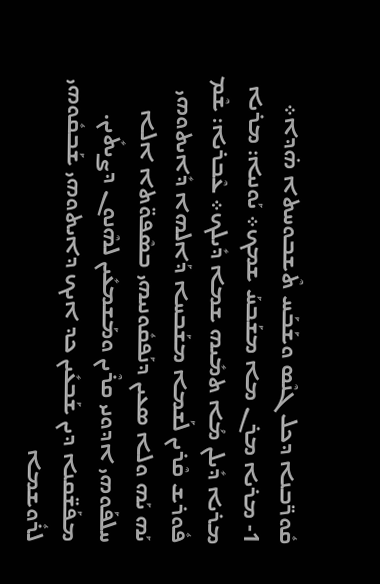ܩܽܘܪ̈ܒܢܐ ܕܟܠ ܓܢܶܣ ܘܫܰܒܰܚ ܬܶܫܒܘܚܬܐ ܗ̇ܕܐ܀
1- ܡܪܝܐ ܡܪܢ ܡܐ ܡܫܰܒܚܰ ܫܡܟ܀ ܝܰܘܢܝܐ: ܡܪܝܐ ܡܪܝܐ ܕܺܝܠܢ ܡܳܐ ܬܡܺܝܗ ܫܡܐ ܕܺܝܠܟ܀ ܥܶܒܪܝܐ: ܫܶܡ ܦܽܘܪܫ ܩܶܪܝܢ ܠܰܫܡܐ ܡܫܰܒܚܐ ܕܰܐܠܗܐ ܕܺܐܝܬܘܗܝ ܝܰܗ ܝܰܗ ܘܠܐ ܣܥܝܢ ܕܢܰܦܩܽܘܢܝܗܝ ܒܣܶܦܘ̈ܬܐ ܐܠܐ ܚܠܦܰܘܗܝ ܐܕܘܢܝ ܩܪܶܝܢ ܘܡܰܫܡܥܺܝܢ ܠܗܶܢܘܢ ܕܨܝܬܺܝܢ. ܡܦܰܫ̈ܩܢܐ ܕܝܢ ܫܰܒܥܺܝܢ ܟܕ ܐܝܟ ܕܐܝܬܘܗܝ ܫܰܒܩܽܘܗܝ ܠܪܽܘܫܡܐ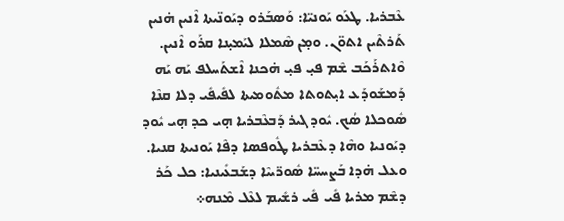ܥܶܒܪܝܐ. ܛܥܰܘ ܝܰܘܢܝ̈ܐ: ܘܰܣܒܰܪܘ ܕܝܰܘܢ̈ܝܬܐ ܐܶܢܝܢ ܗ̇ܢܝܢ ܬܰܪܬܶܝܢ ܐܬܘ̈ܢ. ܘܡ̣ܢ ܣܶܡܠܐ ܠܝܰܡܝ̣ܢܐ ܩܪܰܘ ܐܶܢܝܢ. ܘܶܐܬܪܰܟܰܒ ܫܶܡ ܦܝ̣ ܦܝ̣ ܗ̇ܟܢܐ ܐܶܫܬܰܚܠܦ ܝܰܗ ܝܰܗ ܕܰܡܫܰܘܕܰܥ ܐܝ̣ܬܘܬܐ ܡܬܽܘܡܝܬܐ ܠܦܺܝܦܺܝ ܕܠܐ ܩܢܶܐ ܣܽܘܟܠܐ ܣܳܟ. ܝܽܘܕ ܓܝܪ ܕܰܒܥܶܒܪܝܐ ܗ̣ܝ ܟܕ ܗ̣ܝ ܝܽܘܕ ܕܝܰܘܢܝܐ ܘܗܶܐ ܕܥܶܒܪܝܐ ܛܽܘܦܣܐ ܕܦܶܐ ܝܰܘܢܝܬܐ ܩܢܝܐ. ܘܥܠ ܗ̇ܕܐ ܒܰܨܚܚ̈ܐ ܣܽܘܪ̈ܝܝܶܐ ܕܫܰܒܥܺܝܢܝܐ: ܟܠ ܟܰܪ ܕܫܶܡ ܡܪܝܐ ܦܺܝ ܦܺܝ ܪܫܺܝܡ ܠܥܶܠ ܡܶܢܗ܀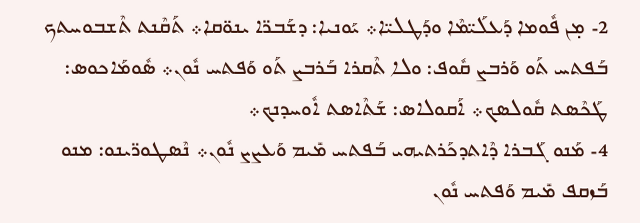2- ܡ̣ܢ ܦܽܘܡܐ ܕܰܥܠܰܝ̈ܡܶܐ ܘܕܰܛܠܝ̈ܐ܀ ܝܰܘܢܝܐ: ܕܫܰܒܪ̈ܐ ܝܢܘ̈ܩܐ܀ ܬܰܩܶܢܬ ܬܶܫܒܘܚܬܟ ܒܰܦܬܚ ܬܰܘ ܘܰܪܒܨ ܩܽܘܦ: ܘܠܐ ܬܶܩܪܐ ܒܰܪܒܨ ܬܰܘ ܘܰܦܬܚ ܢܽܘܢ܀ ܣܽܘܡܰܐܟܘܣ: ܛܰܟܶܣܬ ܩܽܘܠܣܟ܀ ܐܰܩܘܠܐܣ: ܫܰܬܶܐܣܬ ܐܽܘܚܕܢܟ܀
4- ܡܰܢܘ ܓܰܒܪܐ ܕܶܐܬܕܟܰܪܬܝܗܝ ܒܰܦܬܚ ܡܺܝܡ ܘܰܥܨܨ ܢܽܘܢ܀ ܢܶܣܛܘܪ̈ܝܢܘ: ܡܢܘ ܒܰܙܩܦ ܡܺܝܡ ܘܰܦܬܚ ܢܽܘܢ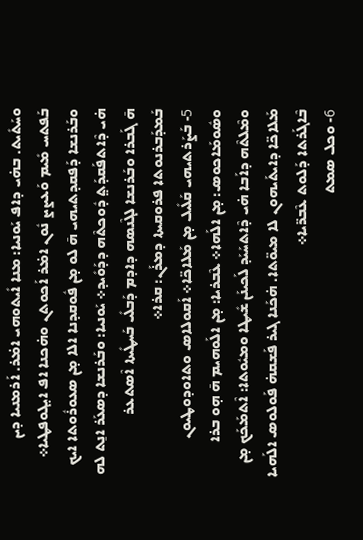ܘܚܰܬܺܝܬ. ܒܗ̇ܝ ܕܐܦ ܝܰܘܢܝܐ: ܡܢܐ ܐܺܝܬܘܗܝ ܐܡ̇ܪ. ܐܰܪܡܢܝܐ ܕܝܢ ܒܰܦܬܚ ܡܺܝܡ ܘܰܥܨܨ ܢܽܘܢ ܐܡ̇ܪ ܐܰܟܘܬܢ ܘܗ̇ܟܢܐ ܐܦ ܐܝ̣ܓܘܦܛܝܐ܀ ܘܒܰܪܢܫܐ ܕܰܦܩܕܬܝܗܝ ܗ̄ ܠܘ ܡ̣ܢ ܦܽܘܩܕܢܐ ܐܠܐ ܡ̣ܢ ܣܥܘܪܽܘܬܐ ܐܝܟ ܗ̇ܝ ܕܶܐܬܦܰܩܕܰܬ݀ ܕܽܘܟܬܶܗ ܕܕܰܘܺܝܕ܀ ܝܰܘܢܝܐ: ܘܒܰܪܢܫܐ ܕܣܥܰܪ ܐܢ̱ܬ ܠܗ ܗ̄ ܓܰܒܪܐ ܘܒܰܪܢܫܐ ܠܓܶܢܣܗ ܕܐܕܡ ܕܰܒܠܺܝ ܒܰܚܛܺܝܬܐ ܐܶܣܬܥܪ ܒܰܡܕܰܒܪܢܘܬܐ ܦܪܘܩܝܬܐ ܕܡܪܰܢ: ܩܪܐ܀
5- ܒܰܨܰܪܬܝܗܝ ܩܰܠܺܝܠ ܡ̣ܢ ܡܰܠܐܟ̈ܐ܀ ܐܰܩܘܠܐܣ ܘܬܐܘܕܘܛܝܘܢ ܘܣܽܘܡܰܐܟܘܣ: ܡ̣ܢ ܐܠܰܗܐ܀ ܥܶܒܪܝܐ: ܡ̣ܢ ܐܠܰܘܗܝܡ ܗ̄ ܗ̣ܘ ܒܪܐ ܘܡܶܠܬܶܗ ܕܐܰܒܐ ܗ̇ܝ ܕܶܐܬܚܰܝܰܕ ܠܰܟܝܢܰܢ ܫܺܝܛܐ ܘܡܝܽܘܬܐ: ܐܶܬܡܰܟܰܟ ܡ̣ܢ ܡܰܠܐܟ̈ܐ ܕܐܝܬܰܝܗܘܢ ܠܐ ܡܝܘ̈ܬܐ. ܗ̇ܟܰܢܐ ܓܝܪ ܦܰܫܩܗ̇ ܦܰܘܠܘܣ ܐܠܰܗܝܐ ܒܶܐܓܰܪܬܐ ܕܰܠܘܬ ܥܶܒܪ̈ܝܐ܀
6- ܘܟܠ ܣܡܬ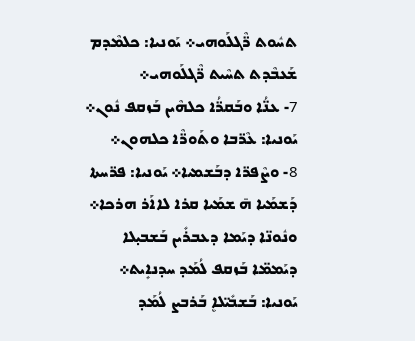ܬܚܽܘܬ ܪ̈ܶܓܠܰܘܗܝ܀ ܝܰܘܢܝܐ: ܟܠܡܶܕܡ ܫܰܥܒܶܕܬ ܬܚܶܝܬ ܪ̈ܶܓܠܰܘܗܝ܀
7- ܥܢ̈ܳܐ ܘܒܰܩܪ̈ܳܐ ܟܠܗܶܝܢ ܒܰܙܩܦ ܢܽܘܢ܀ ܝܰܘܢܝܐ: ܥܶܪ̈ܒܐ ܘܬܰܘܪ̈ܶܐ ܟܠܗܘܢ܀
8- ܘܨܶܦܪ̈ܐ ܕܒܰܫܡܝܐ܀ ܝܰܘܢܝܐ: ܦܪ̈ܚܬܐ ܕܰܫܡܰܝܐ ܗ̄ ܫܡܰܝܐ ܩܪܐ ܠܐܐܰܪ ܗܪܟܐ܀ ܘܢܽܘܢ̈ܐ ܕܝܰܡܐ ܕܥܒܪܺܝܢ ܒܰܫܒܝ̣ܠܐ ܕܝܰܡܡ̈ܐ ܒܰܙܩܦ ܠܳܡܰܕ ܚܕܢܐܻܝܬ܀ ܝܰܘܢܝܐ: ܒܰܫܒܺܝ̈ܠܐܷ ܒܰܪܒܨ ܠܳܡܰܕ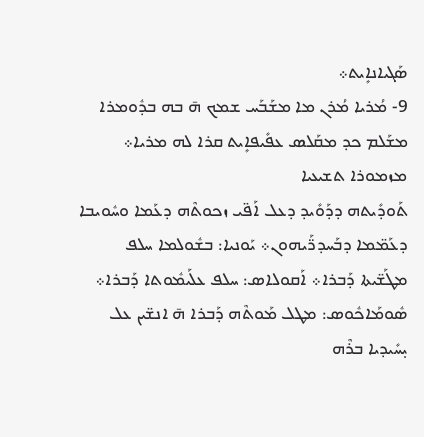ܣܰܓܝܐܢܐܻܝܬ܀
9- ܡܳܪܝܐ ܡܳܪܢ ܡܐ ܡܫܰܒܰܚ ܫܡܟ ܗ̄ ܒܗ ܒܕܽܘܡܪܐ ܡܫܰܠܡ ܟܕ ܡܩܰܠܣ ܥܦܺܝܦܐܻܝܬ ܩܪܐ ܠܗ ܡܪܝܐ܀
ܡܙܡܘܪܐ ܬܫܝܥܝܐ
ܬܰܘܕܺܝܬܗ ܕܕܰܘܺܝܕ ܕܥܠ ܐܰܦ̈ܝ ܙܟܘܬܶܗ ܕܥܰܡܐ ܘܚܽܘܝܒܐ ܕܥܰܡ̈ܡܐ ܕܒܰܚܕܪ̈ܰܝܗܘܢ܀ ܝܰܘܢܝܐ: ܒܫܽܘܠܡܐ ܚܠܦ ܡܛܰܫ̈ܝܬܐ ܕܰܒܪܐ܀ ܐܰܩܘܠܐܣ: ܚܠܦ ܥܠܰܝܡܽܘܬܐ ܕܰܒܪܐ܀ ܣܽܘܡܰܐܟܽܘܣ: ܡܛܠ ܡܰܘܬܶܗ ܕܰܒܪܐ ܗ̄ ܐܢܫ̈ܝܢ ܥܠ ܝ̣ܚܺܝܕܝܐ ܒܪܶܗ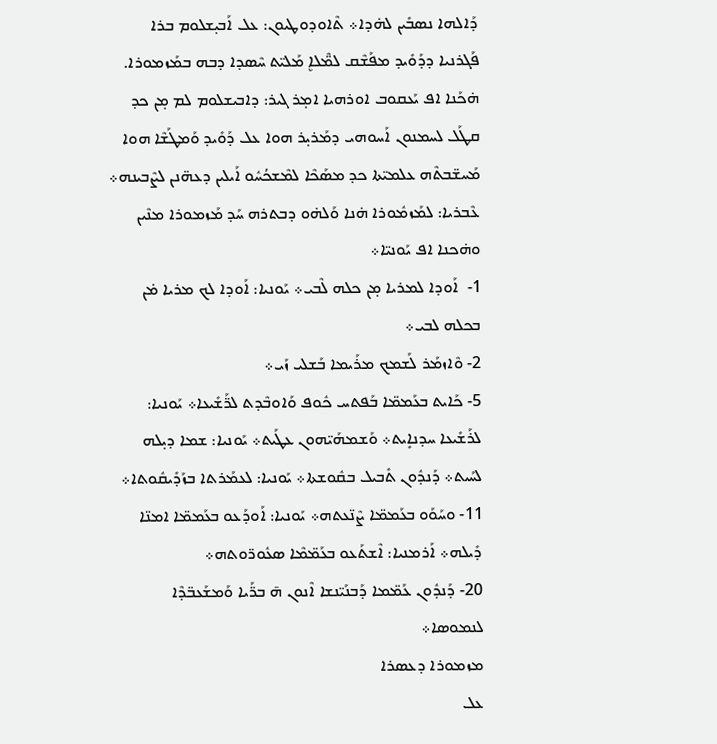ܕܰܐܠܗܐ ܢܣܒܺܝܢ ܠܗ̇ܕܐ܀ ܬܶܐܘܕܘܛܝܘܢ: ܥܠ ܐܰܒܝ̣ܫܠܘܡ ܒܪܐ ܦܰܓܪܢܝܐ ܕܕܰܘܺܝܕ ܡܦܰܫܶܩ ܠܡ̈ܶܠܐܷ ܡܰܠܝ̈ܬ ܚܶܣܕܐ ܕܒܗ ܒܡܰܙܡܘܪܐ. ܗ̇ܟܰܢܐ ܐܦ ܝܰܥܩܘܒ ܐܘܪܗܝܐ ܐܡ̣ܪ ܓܝܪ: ܕܐܒܝܫܠܘܡ ܠܡ ܡ̣ܢ ܟܕ ܩܛܰܠ ܠܚܡܢܘܢ ܐܰܚܘܗܝ ܕܡܰܪܝ̣ܪ ܗܘܐ ܥܠ ܕܰܘܺܝܕ ܘܰܡܛܰܫܶܐ ܗܘܐ ܡܰܚܫ̈ܒܬܶܗ ܥܠܡܝ̈ܬܐ ܟܕ ܡܣܰܟܶܐ ܠܡܶܫܟܳܚܽܘ ܐܰܝܠܝܢ ܕܥܗ̈ܢܢ ܠܨܶܒܝܢܗ܀ ܥܶܒܪܝܐ: ܠܡܰܙܡܽܘܪܐ ܗ̇ܢܐ ܘܰܠܗ̇ܘ ܕܒܬܪܗ ܚܰܕ ܡܰܙܡܘܪܐ ܡܢܶܝܢ ܘܗ̇ܟܢܐ ܐܦ ܝܰܘܢܝ̈ܐ܀
1-  ܐܰܘܕܐ ܠܡܪܝܐ ܡ̣ܢ ܟܠܗ ܠܶܒܝ܀ ܝܰܘܢܝܐ: ܐܰܘܕܐ ܠܟ ܡܪܝܐ ܡ̇ܢ ܒܟܠܗ ܠܒܝ܀
2- ܘܶܐܙܡܰܪ ܠܰܫܡܟ ܡܪܰܝܡܐ ܒܰܫܠܝ ܙܰܝ܀
5- ܟܰܐܝܬ ܒܥܰܡܡ̈ܐ ܒܰܦܬܚ ܟܽܘܦ ܘܰܐܘܒܶܕܬ ܠܪ̈ܰܫܺܝܥܐ܀ ܝܰܘܢܝܐ: ܠܪܰܫܺܝܥܐ ܚܕܢܐܻܝܬ܀ ܘܰܫܡܗܰܝ̈ܗܘܢ ܥܛܰܝܬ܀ ܝܰܘܢܝܐ: ܫܡܐ ܕܝ̣ܠܗ ܠܚܰܝܬ܀ ܕܰܢܕܽܘܢ ܬܺܒܝܠ ܒܩܽܘܫܬܐ܀ ܝܰܘܢܝܐ: ܠܥܡܰܪܬܐ ܒܙܰܕܺܝܩܽܘܬܐ܀
11- ܘܚܰܘܰܘ ܒܥܰܡܡ̈ܐ ܨܶܢ̈ܥܬܗ܀ ܝܰܘܢܝܐ: ܐܰܘܕܰܥܘ ܒܥܰܡܡ̈ܐ ܐܡܢ̈ܐ ܕܺܝܠܗ܀ ܐܰܪܡܢܝܐ: ܐܶܫܬܰܥܘ ܒܥܰܡ̈ܡܶܐ ܣܥܽܘܪ̈ܘܬܗ܀
20- ܕܰܢܕܽܘܢ ܥܰܡ̈ܡܐ ܕܰܒܢܰܝ̈ܢܫܐ ܐܶܢܘܢ ܗ̄ ܒܪ̈ܰܝܐ ܘܰܡܫܰܥܒ̈ܕܶܐ ܠܢܡܘܣܐ܀
ܡܙܡܘܪܐ ܕܥܣܪܐ
ܥܠ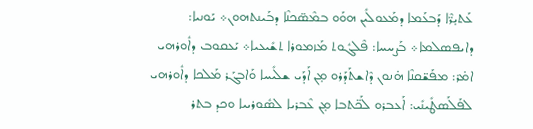ܥܰܬܝ̣ܪ̈ܶܐ ܕܰܒܥܰܡܐ ܕܡܰܥܘܠܺܝܢ ܗܘܰܘ ܒܡܶܣ̈ܟܢܶܐ ܕܒܰܝܢܬܗܘܢ܀ ܝܰܘܢܝܐ: ܕܐܝܦܣܠܡܐ܀ ܒܰܨܚܚܐ: ܦܶܠܓܽܘܬ ܡܰܙܡܘܪܐ ܬܫܺܝܥܝܐ܀ ܝܰܥܩܘܒ ܕܐܽܘܪܗܝ ܐܡ̇ܪ: ܡܦܰܫ̈ܩܢܶܐ ܗ̇ܢܘܢ ܕܶܐܫܬܰܕܰܪܘ ܡ̣ܢ ܐܰܕܰܝ ܫܠܺܝܚܐ ܘܰܐܒܓܰܪ ܡܰܠܟܐ ܕܐܽܘܪܗܝ ܠܦܰܠܰܣܛܺܝܢܺܝ: ܐܰܥܒܪܘ ܠܰܟ̈ܬܒܐ ܡ̣ܢ ܥܶܒܪܝܐ ܠܣܽܘܪܝܝܐ ܘܟܕ ܒܬܪ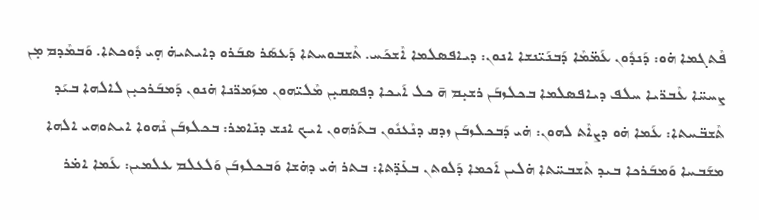ܦܶܬܓܡܐ ܗ̇ܘ: ܕܰܢܕܽܘܢ ܥܰܡ̈ܡܶܐ ܕܰܒܢܰܝ̈ܢܫܐ ܐܢܘܢ: ܕܝܐܦܣܠܡܐ ܐܶܫܟܰܚ. ܬܶܫܒܘܚܬܐ ܕܰܥܣܰܪ ܣܒܰܪܘ ܕܐܝܬܝܗ̇ ܗ̣ܝ ܕܽܘܟܬܐ. ܘܰܒܡܶܕܡ ܡ̣ܢ ܨܚܚ̈ܐ ܥܶܒܪ̈ܝܐ ܚܠܦ ܕܝܐܦܣܠܡܐ ܒܟܠܙܒܰܢ ܪܫܝ̣ܡ ܗ̄ ܟܠ ܐܰܝܟܐ ܕܦܣܩܝ̣ܢ ܡܶܠܝ̈ܗܘܢ ܡܙܰܡܪ̈ܢܐ ܗ̇ܢܘܢ ܕܰܡܒܰܪܟܝ̣ܢ ܠܐܠܗܐ ܒܝܰܕ ܬܶܫܒ̈ܚܬܐ: ܥܰܡܐ ܗ̇ܘ ܕܨܐܶܬ ܠܗܘܢ: ܗ̇ܝ ܕܰܒܟܠܙܒܰܢ ܙܕܩ ܕܢܶܥܢܽܘܢ ܒܬܰܪܗܘܢ ܐܝܟ ܐܢܫ ܕܢܺܐܡܪ: ܒܟܠܙܒܰܢ ܢܶܗܘܐ ܐܝܬܘܗܝ ܐܠܗܐ ܡܫܰܒܚܐ ܘܰܡܒܰܪܟܐ ܒܝܕ ܬܶܫܒܚ̈ܬܐ ܗ̇ܠܝܢ ܐܰܟܡܐ ܕܰܠܘܬܢ ܒܥܺܕ̈ܬܐ: ܒܬܪ ܗ̇ܝ ܕܗ̇ܫܐ ܘܰܒܟܠܙܒܰܢ ܘܰܠܥܠܡ ܥܠܡܝܢ: ܥܰܡܐ ܐܡ̇ܪ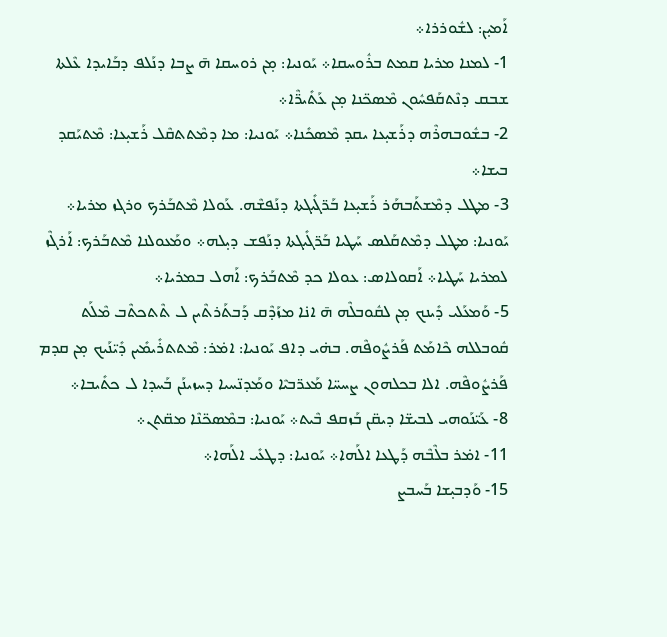ܐܰܡܝ̣ܢ: ܠܫܽܘܪܪܐ܀
1- ܠܡܢܐ ܡܪܝܐ ܩܡܬ ܒܪܽܘܚܩܐ܀ ܝܰܘܢܝܐ: ܡ̣ܢ ܪܘܚܩܐ ܗ̄ ܨܒܐ ܕܢܰܠܦ ܕܒܰܐܝܕܐ ܥܶܠܬܐ ܫܒܩ ܕܢܶܬܩܰܦܚܽܘܢ ܡܶܣܟ̈ܢܐ ܡ̣ܢ ܥܰܬܺܝܪ̈ܶܐ܀
2- ܒܫܽܘܒܗܪܶܗ ܕܪܰܫܝ̣ܥܐ ܝܩܕ ܡܶܣܟܺܢܐ܀ ܝܰܘܢܝܐ: ܡܐ ܕܡܶܬܬܩܶܠ ܪܰܫܝ̣ܥܐ: ܡܶܬܝܰܩܕ ܒܝܫܐ܀
3- ܡܛܠ ܕܡܶܫܬܰܒܗܰܪ ܪܰܫܝ̣ܥܐ ܒܰܪ̈ܓܺܝܓܬܐ ܕܢܰܦܫܶܗ. ܥܰܘܠܐ ܡܶܬܒܰܪܟ ܘܪܓܙ ܡܪܝܐ܀ ܝܰܘܢܝܐ: ܡܛܠ ܕܡܶܬܩܰܠܣ ܚܰܛܝܐ ܒܰܪ̈ܓܺܝܓܬܐ ܕܢܰܦܫ ܕܝ̣ܠܗ܀ ܘܡܰܥܘܠܢܐ ܡܶܬܒܰܪܟ: ܐܰܪܓܶܙ ܠܡܪܝܐ ܚܰܛܝܐ܀ ܐܰܩܘܠܐܣ: ܥܘܠܐ ܟܕ ܡܶܬܒܰܪܟ: ܐܰܗܠ ܒܡܪܝܐ܀
5- ܘܰܡܥܰܠܝ ܕܺܝܢܟ ܡ̣ܢ ܠܩܽܘܒܠܶܗ ܗ̄ ܐܢ̇ܐ ܡܙܰܕܶܩ ܕܰܒܬܰܪܬܶܝܢ ܠ ܬܶܬܟܬܶܒ ܡܶܠܰܬ ܩܽܘܒܠܠܗ ܟܶܐܡܰܬ ܦܰܪܨܽܘܦܶܗ. ܒܗ̇ܝ ܕܐܦ ܝܰܘܢܝܐ: ܐܡ̇ܪ: ܡܶܬܬܪܺܝܡܺܝܢ ܕܺܝ̈ܢܰܝܟ ܡ̣ܢ ܩܕܡ ܦܰܪܨܽܘܦܶܗ. ܐܠܐ ܒܟܠܗܘܢ ܨܚܚ̈ܐ ܡܰܥܪ̈ܒܝܶܐ ܘܡܰܕܢ̈ܚܝܐ ܕܚܙܝܢܰܢ ܒܰܚܕܐ ܠ ܟܬܺܝܒܐ܀
8- ܥܰܝ̈ܢܰܘܗܝ ܠܒܝܫ̈ܐ ܕܝܩ̈ܢ ܒܰܙܩܦ ܒܶܝܬ܀ ܝܰܘܢܝܐ: ܒܡܶܣܟ̈ܢܶܐ ܡܩ̈ܬܢ܀
11- ܐܡ̇ܪ ܒܠܶܒܶܗ ܕܰܛܥܐ ܐܠܰܗܐ܀ ܝܰܘܢܝܐ: ܕܛܥܺܝ ܐܠܰܗܐ܀
15- ܘܰܕܒܝ̣ܫܐ ܒܰܚܒܨ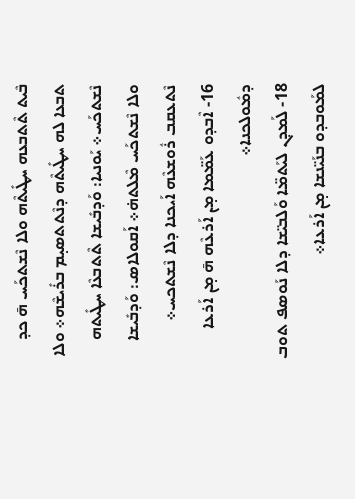ܒܶܝܬ ܬܶܬܒܥܗ ܚܛܺܝܬܶܗ ܘܠܐ ܢܶܫܬܟܰܚ ܗ̄ ܟܕ ܬܒܥܐ ܠܗ ܚܛܺܝܬܶܗ ܕܢܶܬܬܣܝ̣ܡ ܒܪܺܝܫܶܗ܀ ܘܠܐ ܢܶܫܬܟܰܚ܀ ܝܰܘܢܝܐ: ܘܰܕܒܺܝܫܐ ܬܶܬܒܥܶܐ ܚܛܺܝܬܗ ܘܠܐ ܢܶܫܬܟܰܚ ܡܶܠܬܗ̇܀ ܐܰܩܘܠܐܣ: ܘܰܕܒܺܝܫܐ ܢܶܬܥܩܒ ܪܽܘܫܥܶܗ ܐܰܝܟܢܐ ܕܠܐ ܢܶܫܬܟܚ܀
16- ܐܶܒܕܘ ܥܰܡ̈ܡܐ ܡ̣ܢ ܐܰܪܥܶܗ ܗ̄ ܡ̣ܢ ܐܰܪܥܐ ܕܡܽܘܠܟܢܐ܀
18- ܠܰܡܕܢ ܠܝܰܬܡ̈ܐ ܘܰܠܒܝ̈ܫܐ ܕܠܐ ܢܰܘܣܦ ܬܘܒ ܠܡܰܘܒܕܘ ܒܢܰܝ̈ܢܫܐ ܡ̣ܢ ܐܰܪܥܐ܀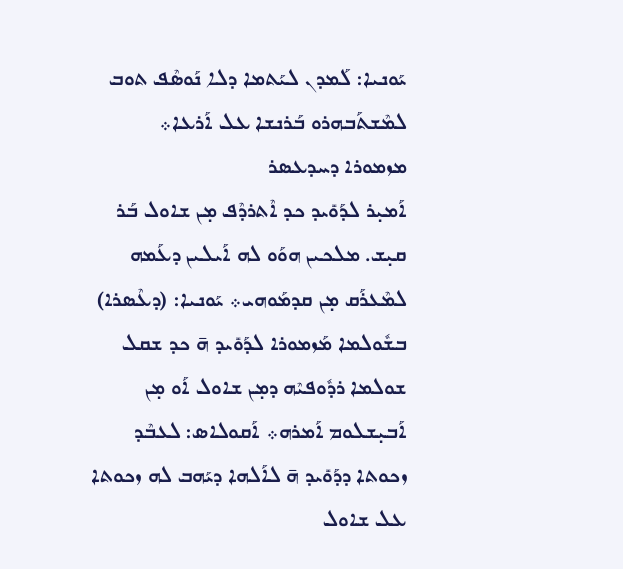ܝܰܘܢܝܐ: ܠܰܡܕܢ ܠܝܰܬܡܐ ܕܠܐ ܢܰܘܣܶܦ ܬܘܒ ܠܡܶܫܬܰܒܗܪܘ ܒܰܪܢܫܐ ܥܠ ܐܰܪܥܐ܀
ܡܙܡܘܪܐ ܕܚܕܥܣܪ
ܐܰܡܝ̣ܪ ܠܕܰܘܺܝܕ ܟܕ ܐܶܬܪܕܶܦ ܡ̣ܢ ܫܐܘܠ ܒܰܪ ܩܝ̣ܫ. ܡܠܟܝܢ ܗܘܰܘ ܠܗ ܐܰܝܠܝܢ ܕܥܰܡܗ ܠܡܶܥܪܰܩ ܡ̣ܢ ܩܕܡܰܘܗܝ܀ ܝܰܘܢܝܐ: (ܕܥܶܣܪܐ) ܒܫܽܘܠܡܐ ܡܰܙܡܘܪܐ ܠܕܰܘܺܝܕ ܗ̄ ܟܕ ܫܩܠ ܫܘܠܡܐ ܪܕܽܘܦܝܶܗ ܕܡ̣ܢ ܫܐܘܠ ܐܰܘ ܡ̣ܢ ܐܰܒܝ̣ܫܠܘܡ ܐܰܡܪܗ܀ ܐܰܩܘܠܐܣ: ܠܥܒܶܕ ܙܟܘܬܐ ܕܕܰܘܺܝܕ ܗ̄ ܠܐܰܠܗܐ ܕܝܰܗܒ ܠܗ ܙܟܘܬܐ ܥܠ ܫܐܘܠ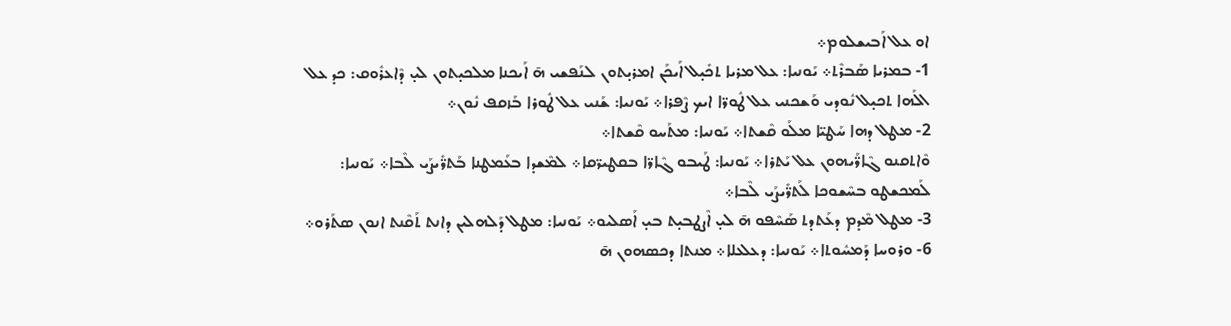ܐܘ ܥܠ ܐܰܒܝܫܠܘܡ܀
1- ܒܡܪܝܐ ܣܰܒܪܶܬ܀ ܝܰܘܢܝܐ: ܥܠ ܡܪܝܐ ܬܟܺܝ̣ܠ ܐܰܝܟܰܢ ܐܡܪܝ̣ܬܘܢ ܠܢܰܦܫܝ ܗ̄ ܐܰܝܟܢܐ ܡܠܟܝ̣ܬܘܢ ܠܝ̣ ܕܶܐܥܪܽܘܩ: ܟܕ ܥܠ ܐܠܰܗܐ ܬܟܝ̣ܠ ܢܽܘܕܝ ܘܰܫܟܢܝ ܥܠ ܛܽܘܪ̈ܐ ܐܝܟ ܨܶܦܪܐ܀ ܝܰܘܢܝܐ: ܫܰܢܝ ܥܠ ܛܽܘܪܐ ܒܰܙܩܦ ܢܽܘܢ܀
2- ܡܛܠ ܕܗܐ ܚܰܛܝ̈ܐ ܡܠܰܘ ܩܶܫܬܐ܀ ܝܰܘܢܝܐ: ܡܬܰܚܘ ܩܶܫܬܐ܀
ܘܶܐܬܩܢܘ ܓܶܐܪ̈ܰܝܗܘܢ ܥܠ ܝܰܬܪܐ܀ ܝܰܘܢܝܐ: ܛܰܝܒܘ ܓܶܐܪ̈ܐ ܒܩܛܝܪ̈ܩܐ܀ ܠܡܶܫܕܐ ܒܥܰܡܛܢܐ ܒܰܬܪ̈ܺܝܨܰܝ ܠܶܒܐ܀ ܝܰܘܢܝܐ: ܠܰܡܟܫܛܘ ܒܚܶܫܘܟܐ ܠܰܬܪ̈ܺܝܨܰܝ ܠܶܒܐ܀
3- ܡܛܠ ܡܶܕܡ ܕܥܰܬܕܬ ܣܰܚܶܦܘ ܗ̄ ܠܝ̣ ܐܶܨܛܒܝ̣ܬ ܒܝ̣ ܐܰܣܠܝܘ܀ ܝܰܘܢܝܐ: ܡܛܠ ܕܰܠܗܠܝܢ ܕܐܢܬ ܬܰܩܶܢܬ ܐܢܘܢ ܣܬܰܪܘ܀
6- ܘܪܘܚܐ ܕܰܡܚܽܘܬܐ܀ ܝܰܘܢܝܐ: ܕܥܠܥܠܐ܀ ܡܢܬܐ ܕܟܣܗܘܢ ܗ̄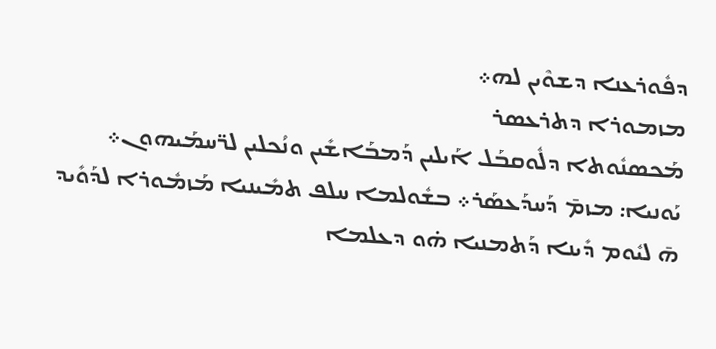ܕܦܽܘܪܥܢܐ ܕܫܘܶܝܢ ܠܗ܀
ܡܙܡܘܪܐ ܕܬܪܥܣܪ
ܡܰܟܣܢܽܘܬܐ ܕܠܽܘܩܒܰܠ ܐܰܝܠܝܢ ܕܰܡܒܰܐܫܺܝܢ ܘܢܳܟܠܝܢ ܠܪ̈ܚܡܰܝܗܘܢ܀ ܝܰܘܢܝܐ: ܡܙܡ̄ ܕܰܚܕܰܥܣܰܪ܀ ܒܫܽܘܠܡܐ ܚܠܦ ܬܡܺܝܢܝܐ ܡܰܙܡܽܘܪܐ ܠܕܰܘܺܝܕ ܗ̄ ܠܝܽܘܡ ܕܺܝܢܐ ܕܰܬܡܢܝܐ ܗ̇ܘ ܕܥܠܡܐ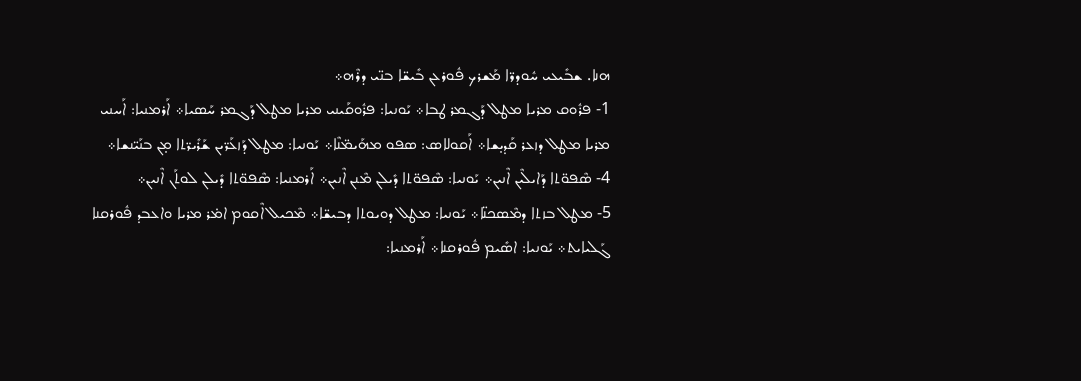ܗܢܐ. ܫܒܺܝܥܝ ܚܽܘܕܪ̈ܐ ܡܰܫܪܟ ܦܽܘܪܥܢ ܒܺܝܫ̈ܐ ܒܢ̈ܝ ܕܪܶܗ܀
1- ܦܪܽܘܩ ܡܪܝܐ ܡܛܠ ܕܰܓܡܪ ܛܒܐ܀ ܝܰܘܢܝܐ: ܦܪܽܘܩܰܝܢܝ ܡܪܝܐ ܡܛܠ ܕܰܓܡܪ ܚܰܣܝܐ܀ ܐܰܪܡܢܝܐ: ܐܰܚܢܝ ܡܪܝܐ ܡܛܠ ܕܙܥܪ ܩܰܕܝ̣ܫܐ܀ ܐܰܩܘܠܐܣ: ܣܦܘ ܡܗܰܝܡ̈ܢܶܐ܀ ܝܰܘܢܝܐ: ܡܛܠ ܕܰܙܥܰܪ̈ܝܢ ܫܰܪܺܝܪ̈ܬܐ ܡ̣ܢ ܒܢܰܝ̈ܢܫܐ܀
4- ܣܶܦܘ̈ܬܐ ܕܰܐܝܠܶܝܢ ܐܶܢܝܢ܀ ܝܰܘܢܝܐ: ܣܶܦܘ̈ܬܐ ܕܺܝܠܢ ܡܶܢܢ ܐܶܢܝܢ܀ ܐܰܪܡܢܝܐ: ܣܶܦܘ̈ܬܐ ܕܺܝܠܢ ܠܘܬܰܢ ܐܶܢܝܢ܀
5- ܡܛܠ ܒܙܬܐ ܕܡܶܣܟܢ̈ܐ܀ ܝܰܘܢܝܐ: ܡܛܠ ܕܘܝܘܬܐ ܕܒܝܫ̈ܐ܀ ܡܶܟܝܠ ܐܶܩܘܡ ܐܡ̇ܪ ܡܪܝܐ ܘܐܥܒܕ ܦܽܘܪܩܢܐ ܓܰܠܝܐܝܬ܀ ܝܰܘܢܝܐ: ܐܣܺܝܡ ܦܽܘܪܩܢܐ܀ ܐܰܪܡܢܝܐ: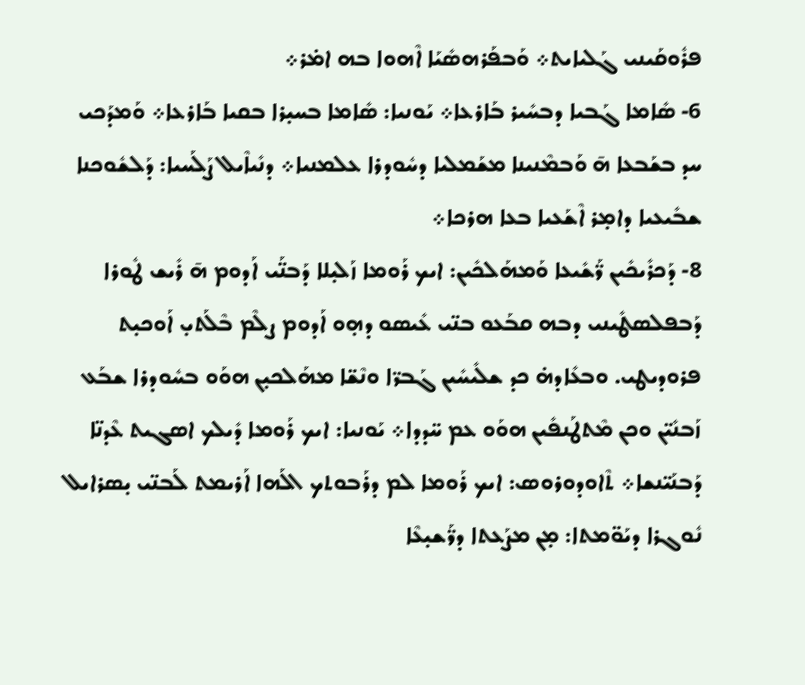ܦܪܽܘܩܰܝܢܝ ܓܰܠܝܐܝܬ܀ ܘܰܒܦܰܪܗܣܺܝܰܐ ܐܶܗܘܐ ܒܗ ܐܡ̇ܪ܀
6- ܣܺܐܡܐ ܓܰܒܝܐ ܕܒܚܺܝܪ ܒܰܐܪܥܐ܀ ܝܰܘܢܝܐ: ܣܺܐܡܐ ܒܚܝ̣ܪܐ ܒܩܝܐ ܒܰܐܪܥܐ܀ ܘܰܡܕܰܟܝ ܚܕ ܒܫܰܒܥܐ ܗ̄ ܘܰܒܡܶܢܝܢܐ ܡܫܰܡܠܝܐ ܕܚܽܘܕܪܐ ܥܠܡܢܝܐ܀ ܕܢܺܝܐܶܝܠ ܨܰܠܰܚܝܐ: ܕܰܠܫܽܘܟܢܐ ܫܒܺܝܥܝܐ ܕܐܡ̣ܪ ܐܶܫܰܥܝܐ ܒܥܐ ܗܪܟܐ܀
8- ܕܰܟܪܺܝܟܺܝܢ ܪ̈ܰܫܺܝܥܐ ܘܰܡܗܰܠܟܺܝܢ: ܐܝܟ ܪܰܘܡܐ ܙܰܠܝ̣ܠܐ ܕܰܒܢ̈ܰܝ ܐܰܕܘܡ ܗ̄ ܪܺܝܫ ܛܽܘܪܐ ܕܰܒܦܠܣܛܺܝܢܝ ܕܒܗ ܩܒܰܥܘ ܒܢ̈ܝ ܥܺܝܣܘ ܕܗ̣ܘ ܐܰܕܘܡ ܨܠܶܡ ܒܶܠܰܬܝ̣ ܐܰܘܟܝ̣ܬ ܦܪܘܕܝܛܝ. ܘܒܥܺܐܕܗ̇ ܟܕ ܫܠܺܝܚܺܝܢ ܓܰܒܪ̈ܐ ܘܢܶܫ̈ܐ ܡܗܰܠܟܝ̣ܢ ܗܘܰܘ ܒܚܽܘܕܪܐ ܫܒܰܥ ܙܰܒܢܺܝ̈ܢ ܘܟܢ ܡܶܬܛܰܢܦܺܝܢ ܗܘܰܘ ܥܡ ܚ̈ܕܕܐ܀ ܝܰܘܢܝܐ: ܐܝܟ ܪܰܘܡܐ ܕܺܝܠܟ ܐܣܓܝܬ ܥܶܕܢ̈ܐ ܕܰܒܢܰܝ̈ܢܫܐ܀ ܬܶܐܘܕܘܪܘܣ: ܐܝܟ ܪܰܘܡܐ ܠܡ ܕܪܰܒܘܬܟ ܐܠܰܗܐ ܐܰܪܝܡܬ ܠܰܒܢ̈ܝ ܝ̣ܣܪܐܝܠ ܢܽܘܓܪܐ ܕܝܰܘ̈ܡܬܐ: ܡ̣ܢ ܡܨܰܥܬܐ ܕܪ̈ܰܫܝ̣ܥܶܐ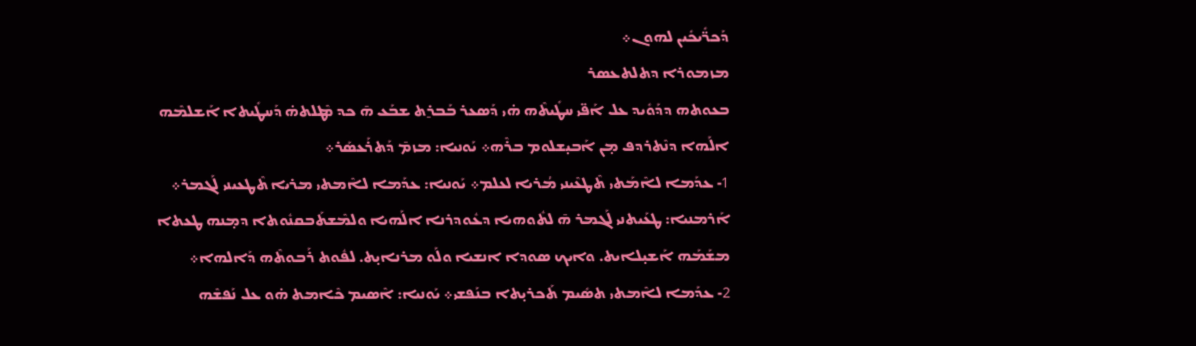ܕܰܟܪ̈ܺܝܟܺܝܢ ܠܗܘܢ܀
ܡܙܡܘܪܐ ܕܬܠܬܥܣܪ
ܒܥܘܬܗ ܕܕܰܘܺܝܕ ܥܠ ܐܰܦ̈ܝ ܚܛܺܝܬܶܗ ܗ̇ܝ ܕܰܣܥܪ ܒܰܒܪ̱ܬ ܫܒܰܥ ܗ̄ ܟܕ ܡܶܛܠܬܗ̇ ܕܰܚܛܺܝܬܐ ܐܰܫܠܡܶܗ ܐܠܰܗܐ ܕܢܶܬܪܕܦ ܡ̣ܢ ܐܰܒܝ̣ܫܠܘܡ ܒܪܶܗ܀ ܝܰܘܢܝܐ: ܡܙܡ̄ ܕܰܬܪܰܥܣܰܪ܀
1- ܥܕܰܡܐ ܠܐܶܡܰܬܝ ܬܶܛܥܶܝܢܝ ܡܳܪܝܐ ܠܥܠܡ܀ ܝܰܘܢܝܐ: ܥܕܰܡܐ ܠܐܶܡܬܝ ܡܪܝܐ ܬܶܛܥܝܢܝ ܠܰܓܡܪ܀ ܐܰܪܡܢܝܐ: ܛܥܰܝܬܢܝ ܠܰܓܡܪ ܗ̄ ܠܬܽܘܗܝܐ ܕܥܽܘܕܪܢܐ ܐܠܰܗܝܐ ܘܠܡܶܫܬܰܒܩܢܽܘܬܐ ܕܡ̣ܢܗ ܛܥܬܐ ܡܫܰܡܰܗ ܐܰܫܝ̣ܠܐܝܬ. ܘܐܝܟ ܣܘܕܐ ܐܢܫܝܐ ܘܠܰܘ ܡܪܢܐܝ̣ܬ. ܠܦܽܘܬ ܪܰܒܘܬܶܗ ܕܰܐܠܗܐ܀
2- ܥܕܰܡܐ ܠܐܶܡܬܝ ܬܣܺܝܡ ܬܰܟܪܝ̣ܬܐ ܒܢܰܦܫܝ܀ ܝܰܘܢܝܐ: ܐܶܣܝܡ ܟܶܐܡܬ ܗ̇ܘ ܥܠ ܢܰܦܫܶܗ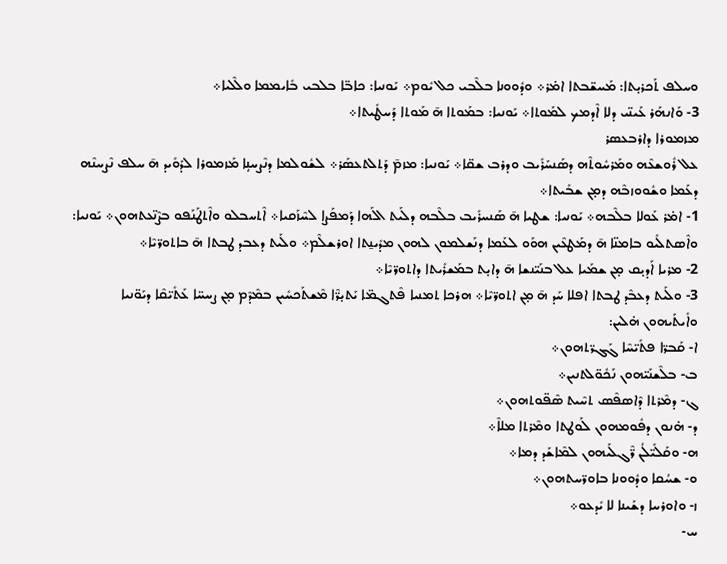ܘܚܠܦ ܬܰܟܪܝ̣ܬܐ: ܡܰܚܫ̈ܒܬܐ ܐܡ̇ܪ܀ ܘܕܽܘܘܢܐ ܒܠܶܒܝ ܟܠ ܝܽܘܡ܀ ܝܰܘܢܝܐ: ܟܐܒ̈ܐ ܒܠܒܝ ܒܺܐܝܡܡܐ ܘܠܶܠܝܐ܀
3- ܘܰܐܢܗܰܪ ܥܰܝܢ̈ܝ ܕܠܐ ܐܶܕܡܟ ܠܡܰܘܬܐ܀ ܝܰܘܢܝܐ: ܒܡܰܘܬܐ ܗ̄ ܡܰܘܬܐ ܕܰܚܛܺܝܬܐ܀
ܡܙܡܘܪܐ ܕܐܪܒܥܣܪ
ܥܠ ܪܽܘܫܥܶܗ ܘܡܰܪܚܽܘܬܶܗ ܕܣܰܢܚܰܪܺܝܒ ܘܕܪܒ ܫܩ̈ܐ܀ ܝܰܘܢܝܐ: ܡܙܡ̄ ܕܰܬܠܬܥܣܰܪ܀ ܠܫܽܘܠܡܐ ܕܢܶܨܚܢܴܐ ܡܰܙܡܘܪܐ ܠܕܰܘܺܝܕ ܗ̄ ܚܠܦ ܢܶܨܚܢܶܗ ܕܥܰܡܐ ܘܫܽܘܘܙܒܶܗ ܕܡ̣ܢ ܫܒܺܝܬܐ܀
1- ܐܡ̇ܪ ܥܰܘܠܐ ܒܠܶܒܗ܀ ܝܰܘܢܝܐ: ܫܛܝܐ ܗ̄ ܣܰܢܚܪܺܝܒ ܒܠܶܒܗ ܕܠܰܝܬ ܐܠܰܗܐ ܕܰܡܦܰܨܐ ܠܚܶܙܰܩܝܐ܀ ܐܶܬܚܒܠܘ ܘܐܶܬܛܰܢܰܦܘ ܒܨܶܢ̈ܥܬܗܘܢ܀ ܝܰܘܢܝܐ: ܘܐܶܣܬܠܺܝܘ ܒܐܡܢ̈ܐ ܗ̄ ܕܡܰܛܥܶܝܢ ܗܘܰܘ ܠܥܰܡܐ ܕܢܰܫܠܡܘܢ ܠܗܘܢ ܡܕܺܝܢ̱ܬܐ ܐܘܪܫܠܶܡ܀ ܘܠܰܝܬ ܕܥܒܕ ܛܒܬܐ ܗ̄ ܒܐܬܘܪ̈ܝܶܐ܀
2- ܡܪܝܐ ܐܰܕܝ̣ܩ ܡ̣ܢ ܫܡܰܝܐ ܥܠ ܒܢܰܝ̈ܢܫܐ ܗ̄ ܕܐܝ̣ܬ ܒܡܰܫܪܺܝܬܐ ܕܐܬܘܪ̈ܝܶܐ܀
3- ܘܠܰܝܬ ܕܥܒܶܕ ܛܒܬܐ ܐܦܠܐ ܚܰܕ ܗ̄ ܡ̣ܢ ܐܬܘܪ̈ܝܶܐ܀ ܗܪܟܐ ܬܡܢܝܐ ܦܶܬܓܡ̈ܐ ܝܰܬܝ̣ܪ̈ܶܐ ܡܶܫܬܰܟܚܺܝܢ ܒܡܶܕܶܡ ܡ̣ܢ ܨܚܚ̈ܐ ܥܰܬܺܝ̈ܩܶܐ ܕܝܰܘ̈ܢܝܐ ܘܐܺܝܬܰܝܗܘܢ ܗ̇ܠܝܢ:
ܐ- ܩܰܒܪ̈ܐ ܦܬܺܝ̈ܚܶܐ ܓܰܓܪ̈ܬܗܘܢ܀
ܒ- ܒܠܶܫܢܰܝ̈ܗܘܢ ܢܰܟܽܘ̈ܠܬܢܝܢ܀
ܓ- ܕܡܶܪܬܐ ܕܶܐܣܦܶܣ ܬܚܶܝܬ ܣܶܦ̈ܘܬܗܘܢ܀
ܕ- ܗ̇ܢܘܢ ܕܦܽܘܡܗܘܢ ܠܰܘܛܬܐ ܘܡܶܪܬܐ ܡܠܐܶ܀
ܗ- ܘܩܰܠܺܝ̈ܠܳܢ ܪ̈ܶܓܠܰܝܗܘܢ ܠܡܶܐܫܰܕ ܕܡܐ܀
ܘ- ܫܚܳܩܐ ܘܕܽܘܘܢܐ ܒܐܘܪ̈ܚܬܗܘܢ܀
ܙ- ܘܐܘܪܚܐ ܕܫܰܝܢܐ ܠܐ ܝܺܕܥܘ܀
ܚ-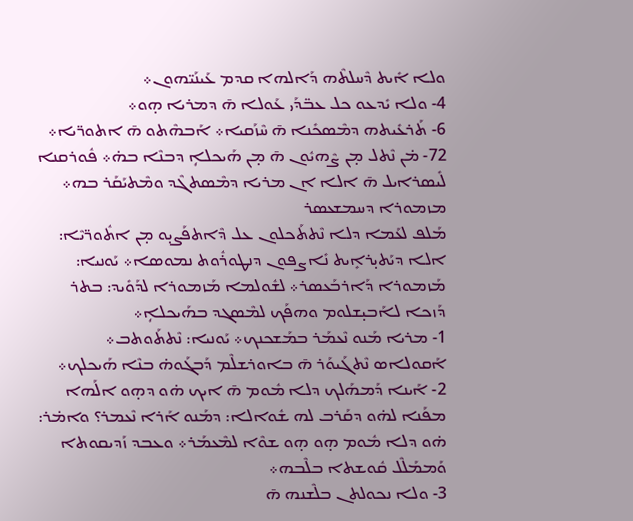ܘܠܐ ܐܺܝܬ ܕܶܚܠܬܶܗ ܕܰܐܠܗܐ ܩܕܡ ܥܰܝܢܰܝ̈ܗܘܢ܀
4- ܘܠܐ ܝܺܕܥܘ ܟܠ ܥܒ̈ܕܰܝ ܥܰܘܠܐ ܗ̄ ܕܡܪܝܐ ܗ̣ܘ܀
6- ܬܰܪܥܺܝܬܗ ܕܡܶܣܟܺܢܐ ܗ̄ ܚܶܙܰܩܝܐ܀ ܐܰܒܗܶܬܘ ܗ̄ ܐܬܘܪ̈ܝܐ܀
72- ܡ̇ܢ ܢܶܬܠ ܡ̣ܢ ܨܶܗܝܽܘܢ ܗ̄ ܡ̣ܢ ܗܰܝܟܠܐܴ ܕܒܢܶܐ ܒܗ̇܀ ܦܽܘܪܩܢܐ ܠܺܝܣܪܐܝܠ ܗ̄ ܐܠܐ ܐܢ ܡܪܝܐ ܕܡܶܣܬܓܶܕ ܘܡܶܬܝܰܩܰܪ ܒܗ܀
ܡܙܡܘܪܐ ܕܚܡܫܥܣܪ
ܡܰܠܦ ܠܥܰܡܐ ܕܠܐ ܢܶܬܬܰܟܠܘܢ ܥܠ ܕܶܐܬܦܰܨܝ̣ܘ ܡ̣ܢ ܐܬܽܘܪ̈ܝܶܐ: ܐܠܐ ܕܝܰܬܝ̣ܪܐܻܝܬ ܢܺܐܨܦܘܢ ܕܢܛܘܪܽܘܬ ܢܡܘܣܐ܀ ܝܰܘܢܝܐ: ܡܰܙܡܘܪܐ ܕܰܐܪܒܰܥܣܪ܀ ܠܫܽܘܠܡܐ ܡܰܙܡܘܪܐ ܠܕܰܘܺܝܕ: ܒܬܪ ܕܰܙܟܐ ܠܐܰܒܝ̣ܫܠܘܡ ܘܗܦܰܟ ܠܡܶܣܓܕ ܒܗܰܝܟܠܐܴ܀
1- ܡܪܝܐ ܡܰܢܘ ܢܶܥܡܰܪ ܒܡܰܫܟܢܟ܀ ܝܰܘܢܝܐ: ܢܶܬܬܰܘܬܒ܀ ܐܰܩܘܠܐܣ ܢܶܬܓܰܝܘܰܪ ܗ̄ ܒܐܘܪܫܠܶܡ ܕܰܒܓܰܘܗ̇ ܒܢܶܐ ܗܰܝܟܠܟ܀
2- ܐܰܝܢܐ ܕܰܡܗܰܠܟ ܕܠܐ ܡܽܘܡ ܗ̄ ܐܝܟ ܗ̇ܘ ܕܗ̣ܘ ܐܠܰܗܐ ܡܦܰܢܐ ܠܗ̇ܘ ܕܩܰܪܒ ܠܗ ܫܽܘܐܠܐ: ܕܡܰܢܘ ܐܰܪܐ ܢܶܥܡܪ؟ ܘܐܡ̇ܪ: ܗ̇ܘ ܕܠܐ ܡܽܘܡ ܗ̣ܘ ܗ̣ܘ ܫܘܶܐ ܠܡܶܥܡܰܪ܀ ܘܥܒܕ ܙܰܕܝܩܘܬܐ ܘܰܡܡܰܠܶܠ ܩܽܘܫܬܐ ܒܠܶܒܗ܀
3- ܘܠܐ ܢܟܘܠܬܢ ܒܠܶܫܢܗ ܗ̄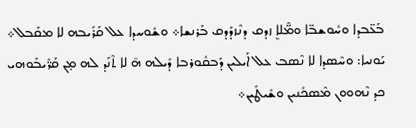ܒܰܥ̈ܒܕܐ ܘܚܽܘܫܒ̈ܐ ܘܡ̈ܶܠܐܷ ܙܕܩ ܕܢܶܙܕܰܕܩ ܒܰܪܢܫܐ܀ ܘܫܽܘܚܕܐ ܥܠ ܩܰܪܺܝܒܗ ܠܐ ܡܩܰܒܠ܀ ܝܰܘܢܝܐ: ܘܚܶܣܕܐ ܠܐ ܢܶܣܒ ܥܠ ܐܰܝܠܝܢ ܕܰܒܩܽܘܪܒܐ ܕܺܝܠܗ ܗ̄ ܠܐ ܬܶܢܰܕ ܠܗ ܡ̣ܢ ܩܰܪ̈ܺܝܒܰܘܗܝ ܟܕ ܢܶܗܘܘܢ ܡܶܣܟܺܢܝܢ ܘܫܺܝܛܺܝܢ܀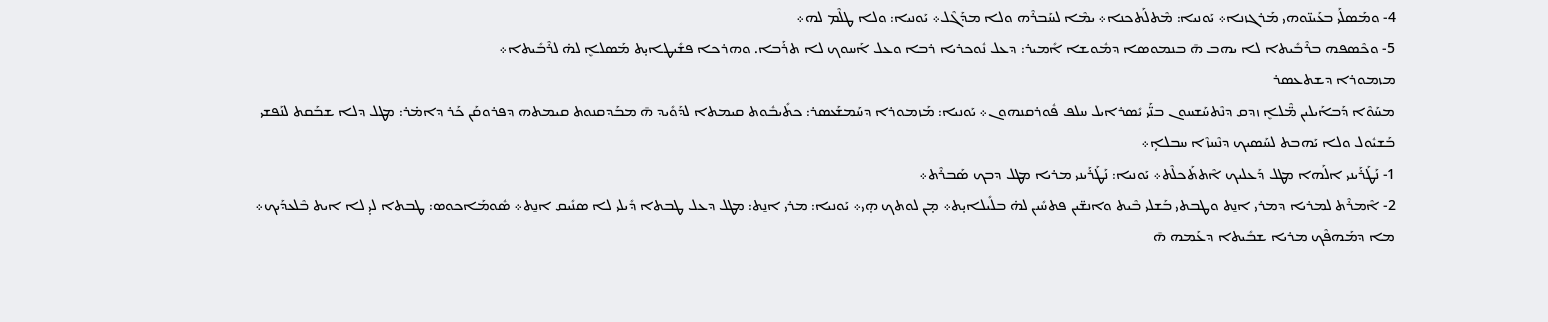4- ܘܡܰܣܠܰܝ ܒܥܰܝܢ̈ܘܗܝ ܡܰܪܓܙܢܐ܀ ܝܰܘܢܝܐ: ܡܶܬܠܰܬܟܢܐ܀ ܝܡܶܐ ܠܚܰܒܪܶܗ ܘܠܐ ܡܕܰܓܶܠ܀ ܝܰܘܢܝܐ: ܘܠܐ ܛܠܶܡ ܠܗ܀
5- ܘܟܶܣܦܗ ܒܪܶܒܺܝܬܐ ܠܐ ܝܗܒ ܗ̄ ܒܢܡܘܣܐ ܕܡܽܘܫܐ ܐܺܡܝܪ: ܕܥܠ ܢܽܘܟܪܝܐ ܪܒܐ ܘܥܠ ܐܰܚܘܟ ܠܐ ܬܪܰܒܐ. ܘܗܪܟܐ ܦܫܺܝܛܐܝ̣ܬ ܡܰܣܠܐܷ ܠܗ̇ ܠܪܶܒܺܝܬܐ܀
ܡܙܡܘܪܐ ܕܫܬܥܣܪ
ܡܚܰܘܶܐ ܕܰܒܐܰܝܠܝܢ ܡ̈ܶܠܐܷ ܙܕܩ ܕܢܶܬܚܰܫܚܘܢ ܒܢ̈ܰܝ ܝܺܣܪܐܝܠ ܚܠܦ ܦܽܘܪܩܢܗܘܢ܀ ܝܰܘܢܝܐ: ܡܰܙܡܘܪܐ ܕܚܰܡܫܰܥܣܪ: ܟܬܺܝܒܽܘܬ ܩܝܡܬܐ ܠܕܰܘܺܝܕ ܗ̄ ܡܒܰܕܩܢܘܬ ܩܝܡܬܗ ܕܦܪܘܩܰܢ ܟܰܪ ܕܐܡ̇ܪ: ܡܛܠ ܕܠܐ ܫܒܰܩܬ ܠܢܰܦܫܝ ܒܰܫܝܽܘܠ ܘܠܐ ܝܰܗܒܬ ܠܚܰܣܝܟ ܕܢܶܚܙܶܐ ܚܒܠܐܴ܀
1- ܢܰܛܰܪܰܝܢܝ ܐܠܰܗܐ ܡܛܠ ܕܰܥܠܝܟ ܐܶܬܬܰܟܠܶܬ܀ ܝܰܘܢܝܐ: ܢܰܛܰܪܰܝܢܝ ܡܪܝܐ ܡܛܠ ܕܒܟ ܣܰܒܪܶܬ܀
2- ܐܶܡܪܶܬ ܠܡܪܝܐ ܕܡܪܝ ܐܢ̱ܬ ܘܛܒܬܝ ܒܰܫܠܝ ܒܶܝܬ ܘܐܢܫ̈ܝܢ ܦܬܚܺܝܢ ܠܗ̇ ܒܠܺܝܠܐܝ̣ܬ܀ ܡ̣ܢ ܠܘܬܟ ܗ̣ܝ܀ ܝܰܘܢܝܐ: ܡܪܝ ܐܢ̱ܬ: ܡܛܠ ܕܥܠ ܛܒܬܐ ܕܺܝܠܝ ܠܐ ܣܢܺܝܩ ܐܢ̱ܬ܀ ܣܽܘܡܰܐܟܘܣ: ܛܒܬܐ ܠܝ̣ ܠܐ ܐܝܬ ܒܶܠܥܕܰܝܟ܀ ܡܐ ܕܡܰܗܦܶܟ ܡܪܝܐ ܫܒܺܝܬܐ ܕܥܰܡܗ ܗ̄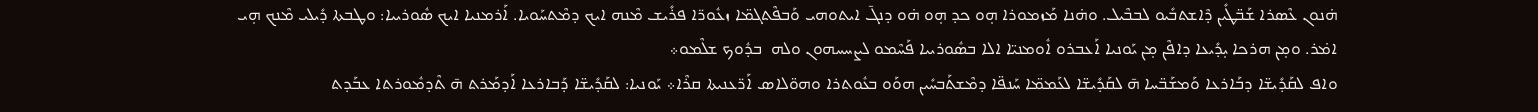ܗ̇ܢܘܢ ܥܶܣܪܐ ܫܰܒ̈ܛܺܝܢ ܕܶܐܫܬܒܺܝܘ ܠܒܒܶܝܠ. ܘܗ̇ܢܐ ܡܰܙܡܘܪܐ ܗ̣ܘ ܟܕ ܗ̣ܘ ܗ̇ܘ ܕܢܓ̄ ܐܝܬܘܗܝ ܘܰܒܦܶܬܓܡ̈ܐ ܙܥܽܘܪ̈ܐ ܦܪܺܝܫ ܡܶܢܗ ܐܝܟ ܕܡܶܬܚܰܘܝܐ. ܐܰܪܡܢܝܐ ܐܝܟ ܣܽܘܪܝܝܐ: ܘܛܒܬܐ ܕܺܝܠܝ ܡܶܢܟ ܗ̣ܝ ܐܡ̇ܪ. ܘܡ̣ܢ ܗܪܟܐ ܝ̣ܕܺܝܥܐ ܕܐܦܶܢ ܡ̣ܢ ܝܰܘܢܝܐ ܐܰܥܒܪܘ ܐܽܘܡܢܝ̈ܐ ܐܠܐ ܒܣܽܘܪܝܝܐ ܦܰܚܶܡܘ ܠܨܚܚܗܘܢ ܘܠܗ  ܒܕܽܘܟ ܫܠܶܡܘ܀
ܘܐܦ ܠܩܰܕܺܝܫ̈ܐ ܕܒܰܐܪܥܐ ܘܰܡܫܰܒ̈ܚܐ ܗ̄ ܠܩܰܕܺܝܫ̈ܐ ܠܥܰܡܡ̈ܐ ܚܰܢܦ̈ܐ ܕܡܶܫܬܰܒܚܺܝܢ ܗܘܰܘ ܒܥܽܘܬܪܐ ܘܗܘ̈ܠܐܣ ܐܰܪ̈ܥܢܝܬܐ ܩܪܶܐ܀ ܝܰܘܢܝܐ: ܠܩܰܕܺܝܫ̈ܐ ܕܰܒܐܪܥܐ ܐܰܕܡܰܪܬ ܗ̄ ܬܶܕܡܽܘܪܬܐ ܥܒܰܕܬ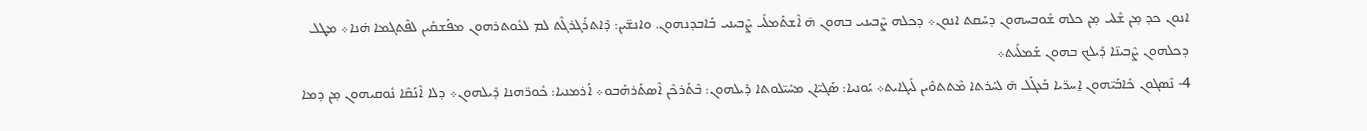ܐܢܘܢ ܟܕ ܡ̣ܢ ܫܶܠܝ ܡ̣ܢ ܟܠܗ ܫܽܘܒܚܗܘܢ ܕܚܰܩܬ ܐܢܘܢ܀ ܕܟܠܗ ܨܶܒܝܢܝ ܒܗܘܢ ܗ̄ ܐܶܫܬܰܡܠܺܝ ܨܶܒܝܢܝ ܒܰܐܒܕܢܗܘܢ. ܘܐܢܫ̈ܝܢ: ܕܶܐܬܪܰܓܪܓܶܬ ܠܡ ܠܥܽܘܬܪܗܘܢ ܡܦܰܫܩܺܝܢ ܠܦܶܬܓܡܐ ܗ̇ܢܐ܀ ܡܛܠ ܕܟܠܗܘܢ ܨܶܒܝܢ̈ܐ ܕܺܝܠܟ ܒܗܘܢ ܫܰܡܠܺܝܬ܀
4- ܢܶܣܓܘܢ ܟܺܐܒܰܝ̈ܗܘܢ ܐ̱ܚܪ̈ܝܐ ܒܰܥܓܰܠ ܗ̄ ܠܚܰܪܬܐ ܡܶܬܬܘܶܝܢ ܠܺܝܓܐܝܬ܀ ܝܰܘܢܝܐ: ܣܰܓܝ̈ܐܢ ܡܚܺܝ̈ܠܘܬܐ ܕܺܝܠܗܘܢ: ܒܶܬܰܪܟܶܢ ܐܶܣܬܰܪܗܰܒܘ܀ ܐܰܪܡܢܝܐ: ܟܽܘܪ̈ܗܢܐ ܕܺܝܠܗܘܢ܀ ܕܠܐ ܐܶܢܰܩܶܐ ܢܽܘܩܝܗܘܢ ܡ̣ܢ ܕܡܐ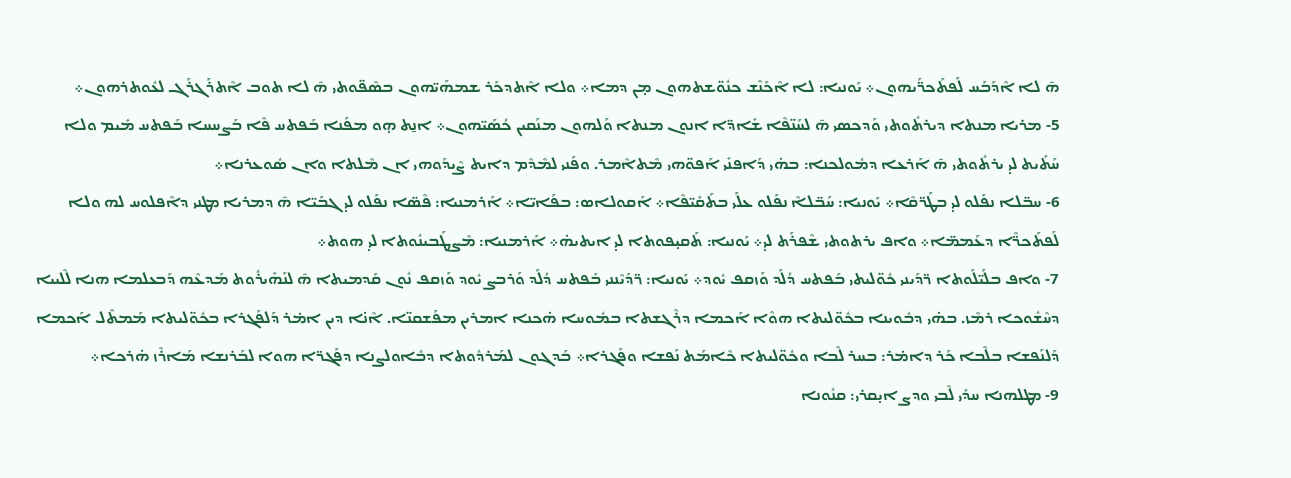ܗ̄ ܠܐ ܐܶܕܰܒܰܚ ܠܰܦܬܰܟܪ̈ܰܝܗܘܢ܀ ܝܰܘܢܝܐ: ܠܐ ܐܶܟܰܢܶܫ ܟܢܽܘ̈ܫܬܗܘܢ ܡ̣ܢ ܕܡܐ܀ ܘܠܐ ܐܶܬܕܟܰܪ ܫܡܗܰܝ̈ܗܘܢ ܒܣܶܦ̈ܘܬܝ ܗ̄ ܠܐ ܬܘܒ ܐܶܬܪܰܓܪܰܓ ܠܥܽܘܬܪܗܘܢ܀
5- ܡܪܝܐ ܡܢܬܐ ܕܝܪܬܽܘܬܝ ܘܰܕܟܣܝ ܗ̄ ܠܚܰܢ̈ܦܶܐ ܫܺܐܕ̈ܐ ܐܢܘܢ ܡܢܬܐ ܘܰܠܗܘܢ ܡܢܰܩܝܢ ܟܳܣܰܝ̈ܗܘܢ܀ ܐܢ̱ܬ ܗ̣ܘ ܡܦܰܢܐ ܒܰܦܬܚ ܦܶܐ ܒܰܨܚܚܐ ܒܰܦܬܚ ܡܺܝܡ ܘܠܐ ܚܰܬܺܝܬ ܠܝ̣ ܝܪܬܽܘܬܝ ܗ̄ ܐܰܪܥܐ ܕܡܽܘܠܟܢܐ: ܒܗ̇ܝ ܕܰܐܦܢܺܝ ܐܰܦܘ̈ܗܝ ܡܶܬܐܶܡܪ. ܘܦܰܢܝ ܠܡܶܕܶܡ ܕܐܝܬ ܨܶܝܕܰܘܗܝ ܐܢ ܡܶܠܬܐ ܘܐܢ ܣܽܘܥܪܢܐ܀
6- ܚܒ̈ܠܐ ܢܦܰܠܘ ܠܝ̣ ܒܛܰܪ̈ܩܶܐ܀ ܝܰܘܢܝܐ: ܚܰܒ̈ܠܐܶ ܢܦܰܠܘ ܥܠܰܝ ܒܬܰܩܺܝ̈ܦܶܐ܀ ܐܰܩܘܠܐܣ: ܒܦܰܐܝ̈ܐ܀ ܐܰܪܡܢܝܐ: ܦܶܣ̈ܐ ܢܦܰܠܘ ܠܝ̣ ܓܒܰܝ̈ܐ ܗ̄ ܕܡܪܝܐ ܡܛܢܝ ܕܐܶܦܠܘܚ ܠܗ ܘܠܐ ܠܰܦܬܰܟܪ̈ܶܐ ܕܥܰܡܡ̈ܐ܀ ܘܐܦ ܝܪܬܘܬܝ ܫܶܦܪܰܬ ܠܝ̣܀ ܝܰܘܢܝܐ: ܬܰܩܝ̣ܦܘܬܐ ܠܝ̣ ܐܝܬܝܗ̇܀ ܐܰܪܡܢܝܐ: ܡܶܨܛܰܒܝܢܽܘܬܐ ܠܝ̣ ܗܘܬ܀
7- ܘܐܦ ܒܠܰܝ̈ܠܰܘܬܐ ܪ̈ܕܰܝܢܝ ܟܽܘ̈ܠܝܬܝ ܒܰܦܬܚ ܕܳܠܰܕ ܘܰܙܩܦ ܝܽܘܕ܀ ܝܰܘܢܝܐ: ܪ̈ܕܰܝܶܢܢܝ ܒܰܦܬܚ ܕܳܠܰܕ ܘܰܪܒܨ ܝܽܘܕ ܘܰܙܩܦ ܢܽܘܢ ܩܰܕܡܝܬܐ ܗ̄ ܠܢܰܗܺܝܪܽܘܬ ܡܰܕܥܶܗ ܕܰܒܥܠܡܐ ܗܢܐ ܠܶܠܝܝܐ ܕܚܶܫܽܘܟܐ ܪܡܶܙ. ܒܗ̇ܝ ܕܒܽܘܝܢܐ ܒܟܽܘ̈ܠܝܬܐ ܗܘܶܐ ܐܰܟܡܐ ܕܪܶܓܫܬܐ ܒܡܽܘܚܐ ܗ̇ܟܢܐ ܐܡܪܝܢ ܡܦܰܫܩܢ̈ܐ. ܐܶܢ̇ܐ ܕܝܢ ܐܡ̇ܪ ܕܰܠܦܰܓܪܐ ܒܟܽܘ̈ܠܝܬܐ ܡܰܡܬܶܠ ܐܰܟܡܐ ܕܰܠܢܰܦܫܐ ܒܠܶܒܐ ܟܰܪ ܕܐܡ̇ܪ: ܒܚܪ ܠܶܒܐ ܘܟܽܘ̈ܠܝܬܐ ܟܶܐܡܰܬ ܢܰܦܫܐ ܘܦܰܓܪܐ܀ ܒܰܕܓܘܢ ܠܡܰܪܕܽܘܬܐ ܕܒܽܐܘܠܨܢܐ ܕܦܰܓܪ̈ܐ ܗܘܐ ܠܒܰܪܢܫܐ ܡܰܐܪܶܙ ܗ̇ܪܟܐ܀
9- ܡܛܠܗܢܐ ܚܕܺܝ ܠܶܒܝ ܘܕܨ ܐܝ̣ܩܪܝ: ܩܢܽܘܢܐ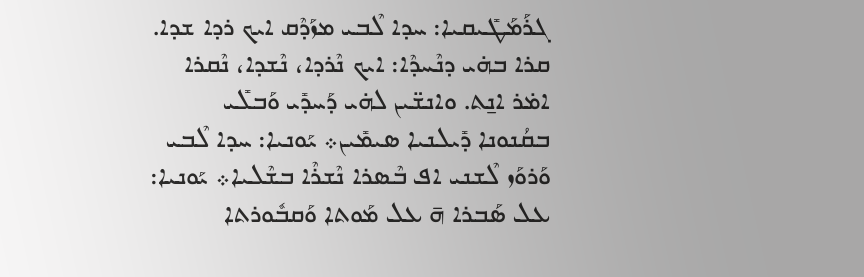ܓܪܰܡܰܛܺܝܩܝܐ: ܚܕܐ ܠܶܒܝ ܡܙܰܕܶܩ ܐܝܟ ܪܕܐ ܫܕܐ. ܩܪܐ ܒܗ̇ܝ ܕܢܶܚܕܶܐ: ܐܝܟ ܢܶܪܕܐ، ܢܶܫܕܐ، ܢܶܩܪܐ ܐܡ̇ܪ ܐܢ̱ܬ. ܘܐܢܫ̈ܝܢ ܠܗ̇ܝ ܕܰܚܕܺܝ ܘܰܒܠܺܝ ܒܩܳܢܘܢܐ ܕܺܝܠܢܝܐ ܣܝܡܺܝܢ܀ ܝܰܘܢܝܐ: ܚܕܐ ܠܶܒܝ ܘܰܪܘܰܙ ܠܶܫܢܝ ܐܦ ܒܶܣܪܐ ܢܶܫܪܶܐ ܒܫܶܠܝܐ܀ ܝܰܘܢܝܐ: ܥܠ ܣܰܒܪܐ ܗ̄ ܥܠ ܡܰܘܬܐ ܘܰܩܒܽܘܪܬܐ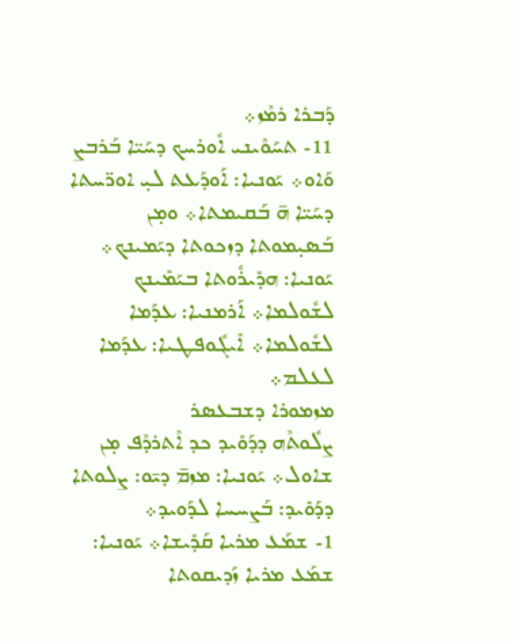ܕܰܒܪܐ ܪܡܶܙ܀
11- ܬܚܰܘܶܝܢܝ ܐܽܘܪܚܟ ܕܚܰܝ̈ܐ ܒܰܪܒܨ ܘܰܐܘ܀ ܝܰܘܢܝܐ: ܐܰܘܕܰܥܬ ܠܝ̣ ܐܘܪ̈ܚܬܐ ܕܚܰܝ̈ܐ ܗ̄ ܒܰܩܝܡܬܐ܀ ܘܡ̣ܢ ܒܰܣܝ̣ܡܘܬܐ ܕܙܟܘܬܐ ܕܝܰܡܝܢܟ܀ ܝܰܘܢܝܐ: ܗܕܺܝܪܽܘܬܐ ܒܝܰܡܺܝܢܟ ܠܫܽܘܠܡܐ܀ ܐܰܪܡܢܝܐ: ܥܕܰܡܐ ܠܫܽܘܠܡܐ܀ ܐܺܝܓܽܘܦܛܝܐ: ܥܕܰܡܐ ܠܥܠܡ܀
ܡܙܡܘܪܐ ܕܫܒܥܣܪ
ܨܠܽܘܬܶܗ ܕܕܰܘܺܝܕ ܟܕ ܐܶܬܪܕܶܦ ܡ̣ܢ ܫܐܘܠ܀ ܝܰܘܢܝܐ: ܡܙܡ̄ ܕܝ̄ܘ: ܨܠܘܬܐ ܕܕܰܘܺܝܕ: ܒܰܨܚܚܐ ܠܕܰܘܝܕ܀
1- ܫܡܰܥ ܡܪܝܐ ܩܰܕܺܝܫܐ܀ ܝܰܘܢܝܐ: ܫܡܰܥ ܡܪܝܐ ܙܰܕܝܩܘܬܐ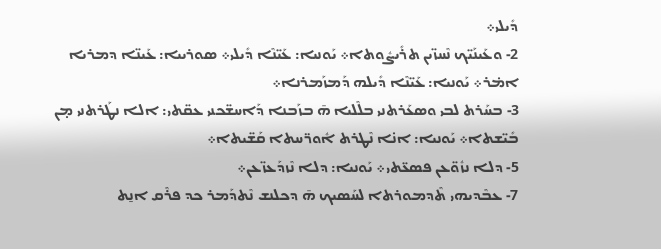ܕܺܝܠܝ܀
2- ܘܥܰܝܢܰܝ̈ܟ ܢܶܚܙ̈ܝܢ ܬܪܺܝܨܽܘܬܐ܀ ܝܰܘܢܝܐ: ܥܰܝ̈ܢܶܐ ܕܺܝܠܝ܀ ܣܘܪܝܝܐ: ܥܰܝܢ̈ܐ ܕܡܪܝܐ ܐܡ̇ܪ܀ ܝܰܘܢܝܐ: ܥܰܝ̈ܢܶܐ ܕܺܝܠܗ ܕܰܡܙܰܡܪܢܐ܀
3- ܒܚܰܪܬ ܠܒܝ ܘܣܥܰܪܬܢܝ ܒܠܶܠܝܐ ܗ̄ ܒܙܰܒܢܐ ܕܰܐܚܫ̈ܟܢܝ ܥܩ̈ܬܝ: ܐܠܐ ܢܛܰܪܬܢܝ ܡ̣ܢ ܒܺܝ̈ܫܬܐ܀ ܝܰܘܢܝܐ: ܐܢ̇ܐ ܢܶܛܪܬ ܐܽܘܪ̈ܚܬܐ ܩܰܫ̈ܝܬܐ܀
5- ܕܠܐ ܢܙܽܘ̈ܥܢ ܦܣܥ̈ܬܝ܀ ܝܰܘܢܝܐ: ܕܠܐ ܢܶܙܕܰܥܙ̈ܥܢ܀
7- ܥܒܶܕܝܗܝ ܬܶܕܡܘܪܬܐ ܠܚܰܣܝܟ ܗ̄ ܕܟܠܢܫ ܢܶܬܕܰܡܪ ܟܕ ܦܪܶܩ ܐܢ̱ܬ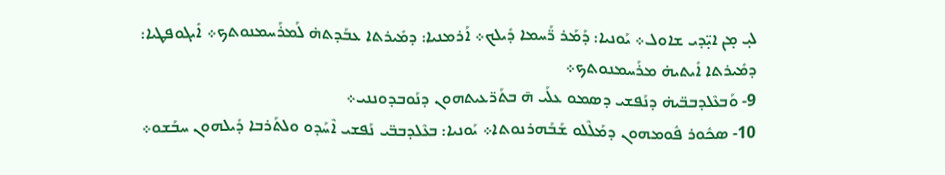ܠܝ̣ ܡ̣ܢ ܐܝ̣̈ܕܝ ܫܐܘܠ܀ ܝܰܘܢܝܐ: ܕܰܡܰܪ ܪ̈ܰܚܡܐ ܕܺܝܠܟ܀ ܐܰܪܡܢܝܐ: ܕܡܺܝܪܬܐ ܥܒܰܕܬܗ̇ ܠܰܡܪܰܚܡܢܘܬܟ܀ ܐܺܝܓܘܦܛܝܐ: ܕܡܺܝܪܬܐ ܐܺܝܬܝܗ̇ ܡܪܰܚܡܢܘܬܟ܀
9- ܘܰܒܥܶܠܕܒܒ̈ܝܗ̇ ܕܢܰܦܫܝ ܕܣܡܘ ܥܠܰܝ ܗ̄ ܒܬܰܪ̈ܥܝܬܗܘܢ ܕܢܰܘܒܕܘܢܢܝ܀
10- ܣܟܽܘܪ ܦܽܘܡܗܘܢ ܕܡܰܠܶܠܘ ܫܰܒܰܗܪܢܘܬܐ܀ ܝܰܘܢܝܐ: ܒܥܶܠܕܒܒ̈ܝ ܢܰܦܫܝ ܐܶܚܰܕܘ ܘܠܬܰܪܒܐ ܕܺܝܠܗܘܢ ܚܒܰܫܘ܀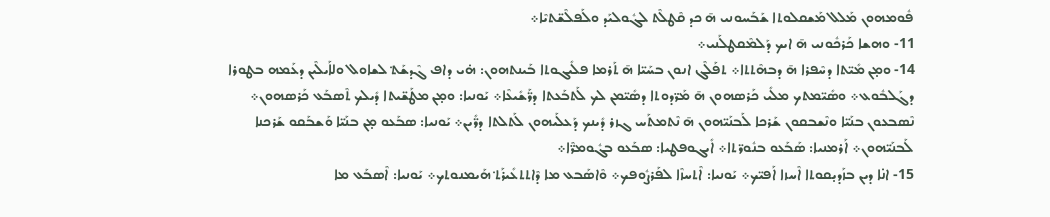ܦܽܘܡܗܘܢ ܡܰܠܠ ܡܰܫܩܠܘܬܐ ܫܰܒܰܚܘܢܝ ܗ̄ ܟܕ ܩܶܛܠܶܬ ܠܓܽܘܠܝܰܕ ܘܠܰܦܠܶܫ̈ܬܝܶܐ܀
11- ܘܗܫܐ ܟܰܪܟܽܘܢܝ ܗ̄ ܐܝܟ ܕܰܠܡܶܩܛܠܰܢܝ܀
14- ܘܡ̣ܢ ܡܺܝ̈ܬܐ ܕܚܶܦܪܐ ܗ̄ ܕܒܗܶܬܬܐ܀ ܬܦܰܠܶܓ ܐܢܘܢ ܒܚܰܝ̈ܐ ܗ̄ ܬܰܪܡܐ ܦܠܺܝܓܘܬܐ ܒܰܝܢܬܗܘܢ: ܗ̇ܝ ܕܐܦ ܓܶܕܫܰܬ݀ ܠܫܐܘܠ ܘܠܐܰܝܠܶܝܢ ܕܥܰܡܗ ܒܛܘܪܐ ܕܓܰܠܒܽܘܥ܀ ܘܣܺܝ̈ܡܬܟ ܡܠܺܝ ܟܰܪܣܗܘܢ ܗ̄ ܡܰܪ̈ܕܘܬܐ ܕܣܺܝ̈ܡܢ ܠܟ ܠܰܬܒܰܥܬܐ ܕܪ̈ܰܫܺܝܥܶܐ܀ ܝܰܘܢܝܐ: ܘܡ̣ܢ ܡܛܰܫ̈ܝܬܐ ܕܺܝܠܟ ܬܶܣܒܰܥ ܟܰܪܣܗܘܢ܀ ܢܶܣܒܥܘܢ ܒܢܰܝ̈ܐ ܘܢܶܫܒܩܘܢ ܫܰܪܟܐ ܠܰܒܢܰܝ̈ܗܘܢ ܗ̄ ܢܶܬܡܬܰܚ ܓܙܪ ܕܺܝܢܟ ܕܰܥܠܰܝܗܘܢ ܠܰܬܠܬܐ ܕܪ̈ܺܝܢ܀ ܝܰܘܢܝܐ: ܣܒܰܥܘ ܡ̣ܢ ܒܢܰܝ̈ܐ ܘܰܫܒܰܩܘ ܫܰܪܟܢܐ ܠܰܒܢܰܝ̈ܗܘܢ܀ ܐܰܪܡܢܝܐ: ܣܰܒܰܥܘ ܒܢܽܘܪ̈ܬܐ܀ ܐܺܝܓܘܦܛܝܐ: ܣܒܰܥܘ ܒܓܽܘܡܪ̈ܶܐ܀
15- ܐܢ̇ܐ ܕܝܢ ܒܙܰܕܝ̣ܩܘܬܐ ܐܶܚܙܐ ܐܰܦܝ̈ܟ܀ ܝܰܘܢܝܐ: ܐܶܬܚܙܶܐ ܠܦܰܪܨܽܘܦܟ܀ ܘܶܐܣܰܒܥ ܡܐ ܕܶܐܬܬܥܺܝܪܰܬ݀ ܗܰܝܡܢܘܬܟ܀ ܝܰܘܢܝܐ: ܐܶܣܒܰܥ ܡܐ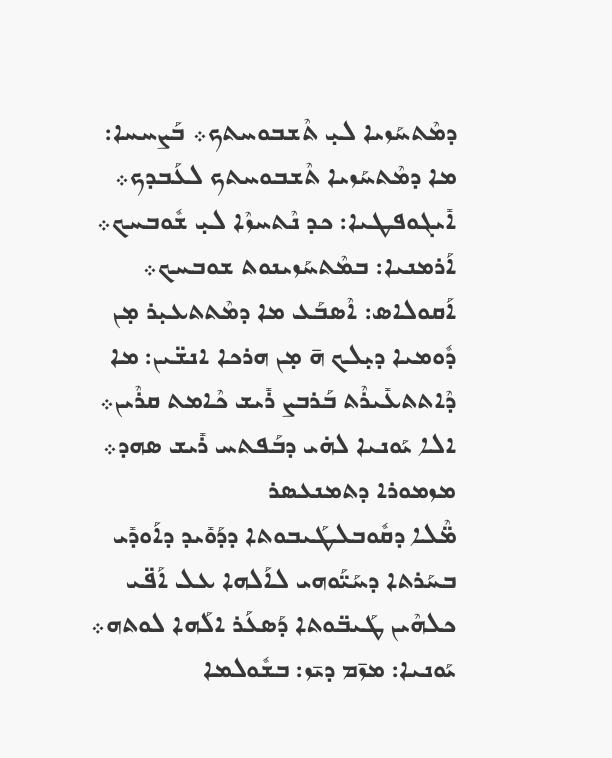ܕܡܶܬܚܰܙܝܐ ܠܝ̣ ܬܶܫܒܘܚܬܟ܀ ܒܰܨܚܚܐ: ܡܐ ܕܡܶܬܚܰܙܝܐ ܬܶܫܒܘܚܬܟ ܠܥܰܒܕܟ܀ ܐܺܝܓܘܦܛܝܐ: ܟܕ ܢܶܬܚܙܶܐ ܠܝ̣ ܫܽܘܒܚܟ܀ ܐܰܪܡܢܝܐ: ܒܡܶܬܚܰܙܝܢܘܬ ܫܘܒܚܟ܀ ܐܰܩܘܠܐܣ: ܐܶܣܒܰܥ ܡܐ ܕܡܶܬܬܥܝ̣ܪ ܡ̣ܢ ܕܽܘܡܝܐ ܕܝ̣ܠܟ ܗ̄ ܡ̣ܢ ܗܪܟܐ ܐܢܫ̈ܝܢ: ܡܐ ܕܶܐܬܬܥܺܝܪܶܬ ܒܰܪܒܨ ܪܺܝܫ ܟܶܐܡܬ ܩܪܶܝܢ܀ ܐܠܐ ܝܰܘܢܝܐ ܠܗ̇ܝ ܕܒܰܦܬܚ ܪܺܝܫ ܣܗܕ܀
ܡܙܡܘܪܐ ܕܬܡܢܥܣܪ
ܡ̈ܶܠܐ ܕܩܽܘܒܠܛܰܝܒܘܬܐ ܕܕܰܘܺܝܕ ܕܐܰܘܕܺܝ ܒܚܰܪܬܐ ܕܚܰܝ̈ܰܘܗܝ ܠܐܰܠܗܐ ܥܠ ܐܰܦ̈ܝ ܟܠܗܶܝܢ ܛܰܝܒ̈ܘܬܐ ܕܰܣܥܰܪ ܐܠܰܗܐ ܠܘܬܗ܀ ܝܰܘܢܝܐ: ܡܙ̄ܡ ܕܝ̄ܙ: ܒܫܽܘܠܡܐ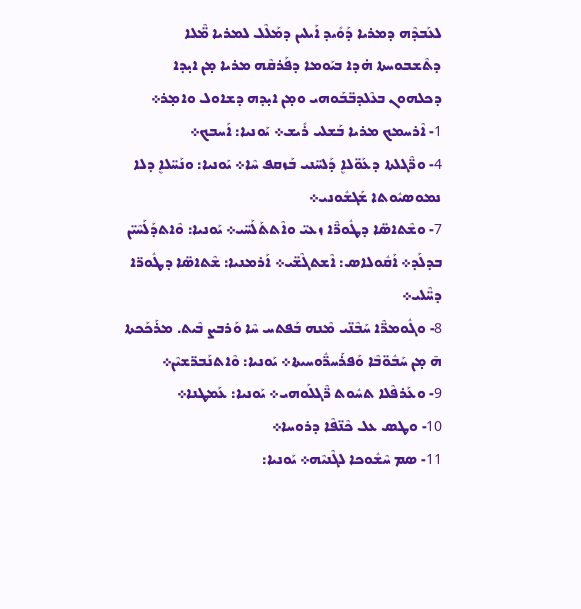ܠܥܰܒܕܶܗ ܕܡܪܝܐ ܕܰܘܺܝܕ ܐܰܝܠܝܢ ܕܡܰܠܶܠ ܠܡܪܝܐ ܡ̈ܶܠܐ ܕܬܶܫܒܘܚܬܐ ܗ̇ܕܐ ܒܝܰܘܡܐ ܕܦܰܪܩܶܗ ܡܪܝܐ ܡ̣ܢ ܐܝ̣ܕܐ ܕܟܠܗܘܢ ܒܥܶܠܕܒ̈ܒܰܘܗܝ ܘܡ̣ܢ ܐܝ̣ܕܗ ܕܫܐܘܠ ܘܐܡ̣ܪ܀
1- ܐܶܪܚܡܟ ܡܪܝܐ ܒܰܫܠܝ ܪܺܝܫ܀ ܝܰܘܢܝܐ: ܐܰܚܒܟ܀
4- ܘܪ̈ܶܓܠܬܐ ܕܥܰܘ̈ܠܐܷ ܕܰܠܚ̈ܢܝ ܒܰܙܩܦ ܚܶܐ܀ ܝܰܘܢܝܐ: ܘܢܰܚ̈ܠܐܷ ܕܠܐ ܢܡܘܣܝܽܘܬܐ ܫܰܓܫܽܘܢܝ܀
7- ܘܫܶܬܐܣ̈ܐ ܕܛܽܘܪ̈ܶܐ ܙܥܝ̈ ܘܐܶܬܬܰܠܰܚ̈ܝ܀ ܝܰܘܢܝܐ: ܘܶܐܬܕܰܠܰܚܶܝ̈ܢ ܒܕܠܰܕ܀ ܐܰܩܽܘܠܐܣ: ܐܶܫܬܓܶܫ̈ܝ܀ ܐܰܪܡܢܝܐ: ܫܶܬܐܣ̈ܐ ܕܛܽܘܪ̈ܐ ܕܚ̈ܶܠܝ܀
8- ܘܓܽܘܡܪ̈ܶܐ ܚܰܒܶܢ̈ܝ ܡܶܢܗ ܒܰܦܬܚ ܚܶܐ ܘܰܪܒܨ ܒܶܝܬ. ܡܪܰܟܰܟܬܐ ܗ̄ ܡ̣ܢ ܚܰܒܽܘ̈ܒܶܐ ܘܰܦܪܰܚܪ̈ܽܘܚܝܬܐ܀ ܝܰܘܢܝܐ: ܘܶܐܬܢܰܒܪ̈ܫܝܶܢ܀
9- ܘܥܰܪܦܶܠܐ ܬܚܽܘܬ ܪ̈ܶܓܠܰܘܗܝ܀ ܝܰܘܢܝܐ: ܥܰܡܛܢܐ܀
10- ܘܛܣ ܥܠ ܟܶܢ̈ܦܶܐ ܕܪܘܚܐ܀
11- ܣܡ ܚܶܫܽܘܟܐ ܠܓܶܢܝܶܗ܀ ܝܰܘܢܝܐ: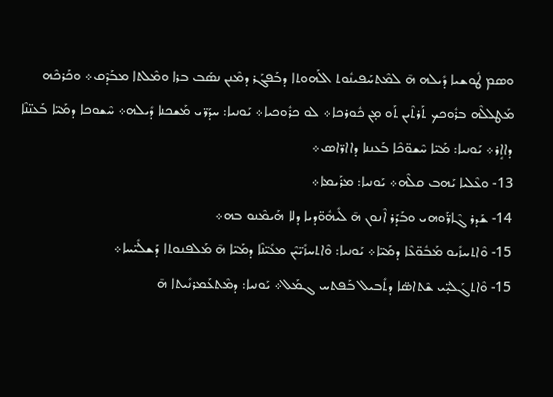ܘܣܡ ܛܽܘܫܝܐ ܕܺܝܠܗ ܗ̄ ܠܡܶܬܚܰܦܝܢܽܘܬ ܐܠܰܗܘܬܐ ܕܒܰܦܓܰܪ ܕܡܶܢܢ ܢܣܰܒ ܒܪܐ ܘܡܶܠܬܐ ܡܒܰܕܶܩ܀ ܘܟܰܪܟܶܗ ܡܰܛܠܠܶܗ ܒܪܽܘܟܟ ܬܰܪܬܶܝܢ ܬܰܘ ܡ̣ܢ ܟܽܘܪܟܐ܀ ܠܘ ܟܪܽܘܟܝܐ܀ ܝܰܘܢܝܐ: ܚܕܰܪ̈ܝ ܡܰܫܟܢܐ ܕܺܝܠܗ܀ ܚܶܫܘܟܐ ܕܡܰܝ̈ܐ ܒܰܥܢ̈ܢܶܐ ܕܐܐܱܪ܀ ܝܰܘܢܝܐ: ܡܰܝ̈ܐ ܚܶܫܘ̈ܟܶܐ ܒܰܥܢܢܐ ܕܐܐܪ̈ܐܣ܀
13- ܘܥܶܠܝܐ ܝܰܗܒ ܩܠܶܗ܀ ܝܰܘܢܝܐ: ܡܪܰܝܡܐ܀
14- ܫܰܕܪ ܓܶܐܪ̈ܰܘܗܝ ܘܒܰܕܰܪ ܐܶܢܘܢ ܗ̄ ܠܺܝܗܽܘ̈ܕܝܐ ܕܠܐ ܗܰܝܡܶܢܘ ܒܗ܀
15- ܘܶܐܬܚܙܺܝܘ ܡܰܒܽܘ̈ܥܶܐ ܕܡܰܝ̈ܐ܀ ܝܰܘܢܝܐ: ܘܶܐܬܚܙܺܝ̈ܝܶܢ ܡܥܺܝ̈ܢܶܐ ܕܡܰܝ̈ܐ ܗ̄ ܡܰܠܦܢܘܬܐ ܕܰܫܠܺܝ̈ܚܐ܀
15- ܘܶܐܬܓܰܠܝ̣̈ܝ ܫܶܬܐܣ̈ܐ ܕܬܺܒܝܠ ܒܰܦܬܚ ܓܡܰܠ܀ ܝܰܘܢܝܐ: ܕܡܶܬܥܰܡܪܢܺܝܬܐ ܗ̄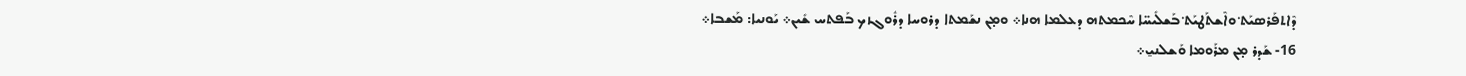ܕܶܐܬܦܰܪܣܝܰܬ݀ ܘܐܶܫܬܰܛܝܰܬ݀ ܒܰܫܠܺܝܚ̈ܐ ܚܶܟܡܬܗ ܕܥܠܡܐ ܗܢܐ܀ ܘܡ̣ܢ ܢܫܰܡܬܐ ܕܪܘܚܐ ܕܪܽܘܓܙܟ ܒܰܦܬܚ ܫܺܝܢ܀ ܝܰܘܢܝܐ: ܡܰܫܒܐ܀
16- ܫܰܕܪ ܡ̣ܢ ܡܪܰܘܡܐ ܘܰܫܠܢܝ̱܀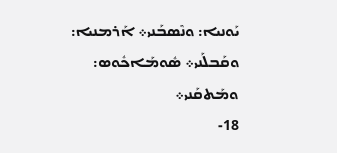ܝܰܘܢܝܐ: ܘܢܶܣܒܰܢܝ܀ ܐܰܪܡܢܝܐ: ܘܩܰܒܠܰܢܝ܀ ܣܽܘܡܰܐܟܽܘܣ: ܘܡܰܬܩܰܢܝ܀
18-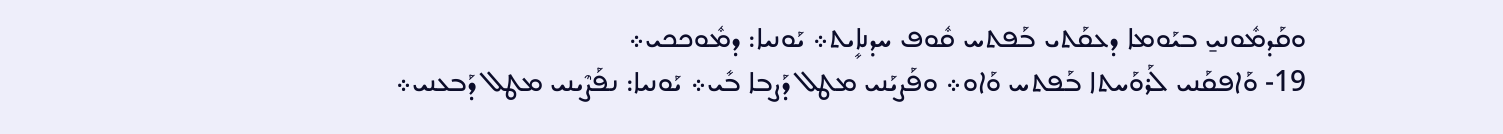ܘܩܰܕܡܽܘܢܝ̱ ܒܝܰܘܡܐ ܕܥܩܰܬܝ ܒܰܦܬܚ ܩܽܘܦ ܚܕܢܐܻܝܬ܀ ܝܰܘܢܝܐ: ܕܡܽܘܟܟܝ܀
19- ܘܰܐܦܩܰܢܝ ܠܰܪܘܰܚܬܐ ܒܰܦܬܚ ܘܰܐܘ܀ ܘܦܰܨܝܰܢܝ ܡܛܠ ܕܰܨܒܐ ܒܺܝ܀ ܝܰܘܢܝܐ: ܢܦܰܨܶܝܢܝ ܡܛܠ ܕܰܒܥܢܝ܀